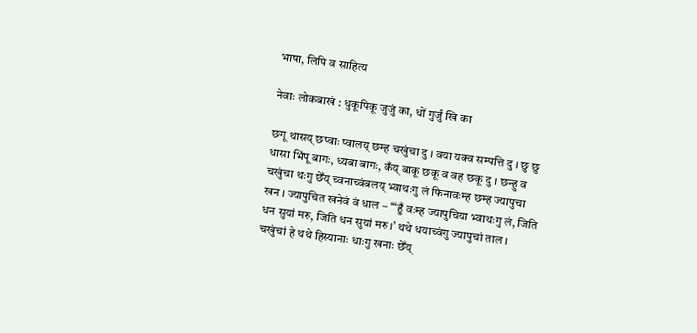भाषा, लिपि व साहित्य

नेवाः लोकबाखं : धुकूपिकू जुजुं का, धों गुर्जुं खि का

छगू थासय् छप्वाः प्वालय् छम्ह चखुंचा दु । वया यक्व सम्पत्ति दु । छु छु धासा भिंपू बागः, ध्यबा बागः, कँय् बाकू छकू व वह छकू दु । छन्हु व चखुंचा थःगु छेँय् च्वनाच्वंबलय् भ्वाथःगु लं फिनावःम्ह छम्ह ज्यापुचा खन । ज्यापुचित खनेवं वं धाल – ‘“हुँ वःम्ह ज्यापुचिया भ्वाथःगु लं, जिति धन सुयां मरु, जिति धन सुयां मरु ।’ थथे धयाच्वंगु ज्यापुचां ताल । चखुंचां हे थथे हिस्यानाः धाःगु खनाः छेँय्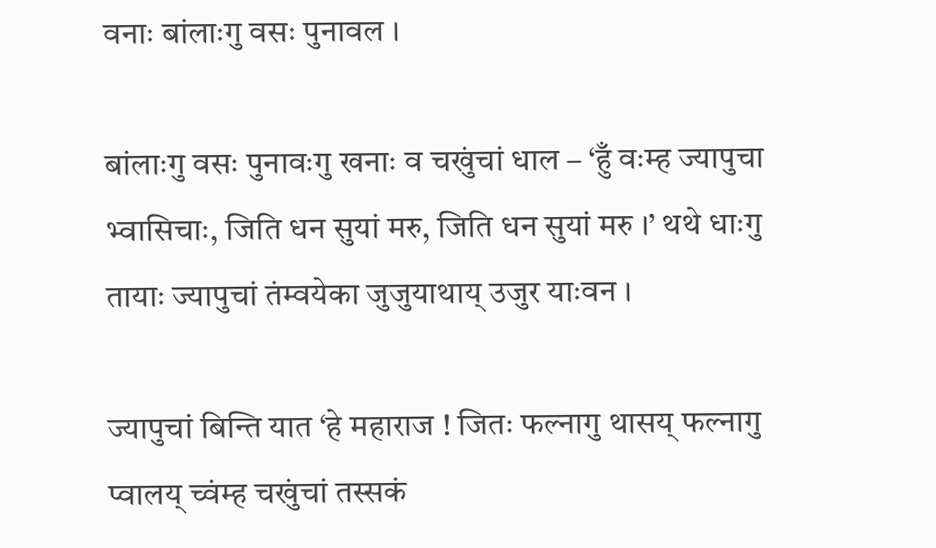वनाः बांलाःगु वसः पुनावल ।

बांलाःगु वसः पुनावःगु खनाः व चखुंचां धाल – ‘हुँ वःम्ह ज्यापुचा भ्वासिचाः, जिति धन सुयां मरु, जिति धन सुयां मरु ।’ थथे धाःगु तायाः ज्यापुचां तंम्वयेका जुजुयाथाय् उजुर याःवन ।

ज्यापुचां बिन्ति यात ‘हे महाराज ! जितः फल्नागु थासय् फल्नागु प्वालय् च्वंम्ह चखुंचां तस्सकं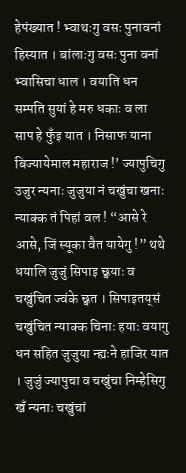हेपंख्यात ! भ्वाथःगु वसः पुनावनां हिस्यात । बांलाःगु वसः पुना वनां भ्वासिचा धाल । वयाति धन सम्पति सुयां हे मरु धकाः व ला साप हे फुँइ यात । निसाफ याना बिज्यायेमाल महाराज !’ ज्यापुचिगु उजुर न्यनाः जुजुया नं चखुंचा खनाः न्याक्क तं पिहां वल ! “आसे रे आसे, जिं स्यूका वैत यायेगु !” थथे धयालि जुजुं सिपाइ छ्वयाः व चखुंचित ज्वंके छ्वत । सिपाइतय्‌सं चखुंचित न्याक्क चिनाः हयाः वयागु धन सहित जुजुया न्ह्यःने हाजिर यात । जुजुं ज्यापुचा व चखुंचा निम्हेसिगु खँ न्यनाः चखुंचां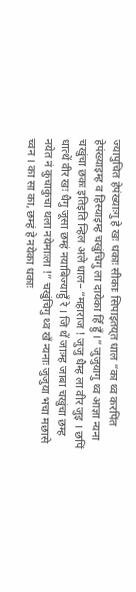ज्यापुचित हेपंख्याःगु हे खः धकाः सीकाः सिपाइतय्‌त धाल “का थ्व करपिंत हेपंख्याइम्ह व हिस्याइम्ह चखुंचिगु ला दायेका हिँ हुँ ।” जुजुयागु थ्व आज्ञा न्यना चखुंचा छकः इतिइति न्हिल अले धाल– “महाराज ! जुजु धैम्ह ला वीर जुइ । छपिं धात्थें वीर खः धैगु जूसा छम्हं नयाबिज्याहुँ रे । जि थें जाःम्ह जाबा चखुंचा छम्ह नयेत नं कुचाकुचा थला नयेमाःला !” चखुंचिगु थ्व खँ न्यनाः जुजुया भचा मछासे च्वन । का सा का, छम्हं हे नयेका धकाः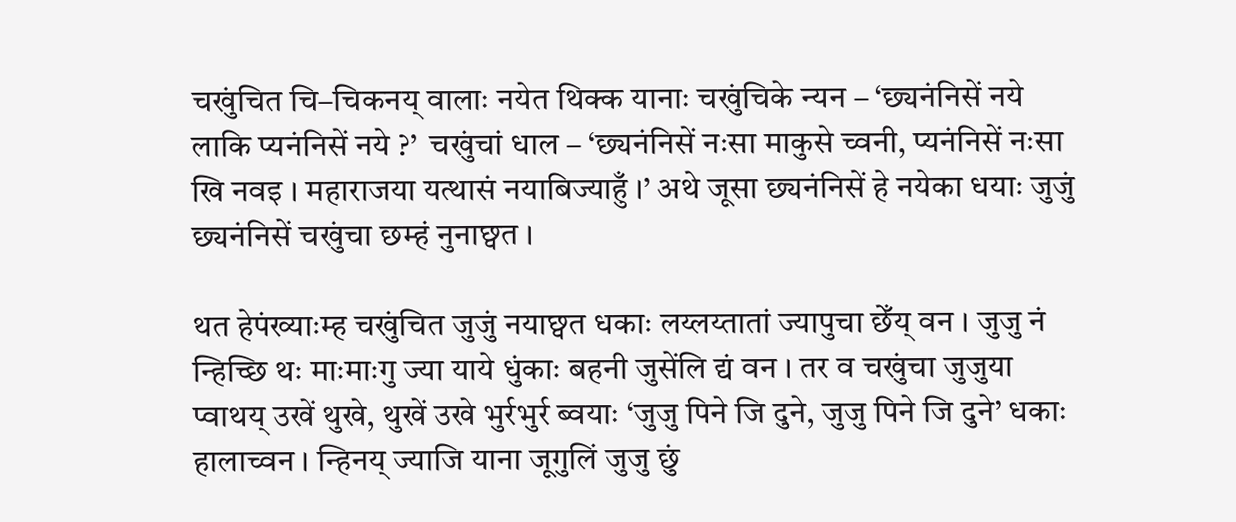चखुंचित चि–चिकनय् वालाः नयेत थिक्क यानाः चखुंचिके न्यन – ‘छ्यनंनिसें नये लाकि प्यनंनिसें नये ?’  चखुंचां धाल – ‘छ्यनंनिसें नःसा माकुसे च्वनी, प्यनंनिसें नःसा खि नवइ । महाराजया यत्थासं नयाबिज्याहुँ ।’ अथे जूसा छ्यनंनिसें हे नयेका धयाः जुजुं छ्यनंनिसें चखुंचा छम्हं नुनाछ्वत ।

थत हेपंख्याःम्ह चखुंचित जुजुं नयाछ्वत धकाः लय्लय्तातां ज्यापुचा छेँय् वन । जुजु नं न्हिच्छि थः माःमाःगु ज्या याये धुंकाः बहनी जुसेंलि द्यं वन । तर व चखुंचा जुजुया प्वाथय् उखें थुखे, थुखें उखे भुर्रभुर्र ब्वयाः ‘जुजु पिने जि दुने, जुजु पिने जि दुने’ धकाः हालाच्वन । न्हिनय् ज्याजि याना जूगुलिं जुजु छुं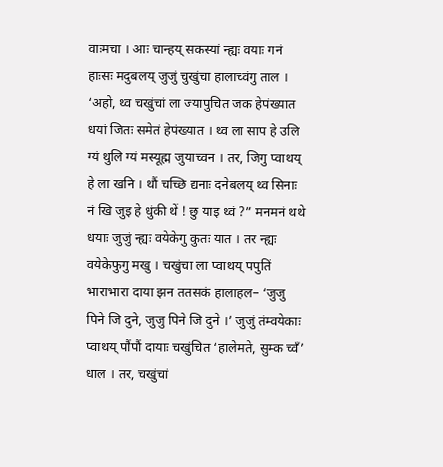वाःमचा । आः चान्हय् सकस्यां न्ह्यः वयाः गनं हाःसः मदुबलय् जुजुं चुखुंचा हालाच्वंगु ताल । ‘अहो, थ्व चखुंचां ला ज्यापुचित जक हेपंख्यात धयां जितः समेतं हेपंख्यात । थ्व ला साप हे उलि ग्यं थुलि ग्यं मस्यूह्म जुयाच्वन । तर, जिगु प्वाथय् हे ला खनि । थौं चच्छि द्यनाः दनेबलय् थ्व सिनाः नं खि जुइ हे धुंकी थें ! छु याइ थ्वं ?” मनमनं थथे धयाः जुजुं न्ह्यः वयेकेगु कुतः यात । तर न्ह्यः वयेकेफुगु मखु । चखुंचा ला प्वाथय् पपुतिं भाराभारा दाया झन ततसकं हालाहल– ‘जुजु पिने जि दुने, जुजु पिने जि दुने ।’ जुजुं तंम्वयेकाः प्वाथय् पौंपौं दायाः चखुंचित ‘हालेमते, सुम्क च्वँ’ धाल । तर, चखुंचां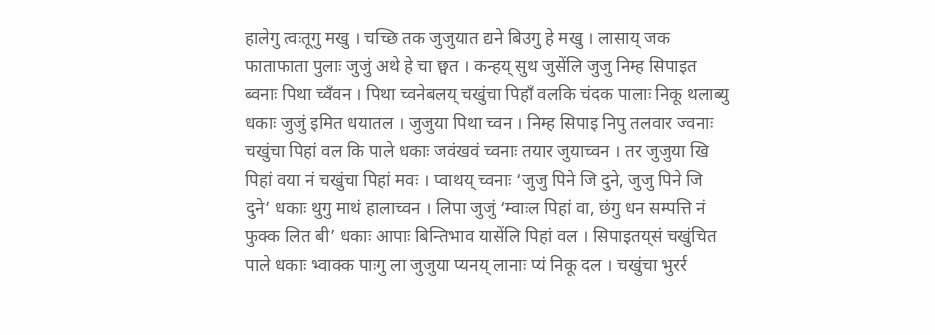हालेगु त्वःतूगु मखु । चच्छि तक जुजुयात द्यने बिउगु हे मखु । लासाय् जक फाताफाता पुलाः जुजुं अथे हे चा छ्वत । कन्हय् सुथ जुसेंलि जुजु निम्ह सिपाइत ब्वनाः पिथा च्वँवन । पिथा च्वनेबलय् चखुंचा पिहाँ वलकि चंदक पालाः निकू थलाब्यु धकाः जुजुं इमित धयातल । जुजुया पिथा च्वन । निम्ह सिपाइ निपु तलवार ज्वनाः चखुंचा पिहां वल कि पाले धकाः जवंखवं च्वनाः तयार जुयाच्वन । तर जुजुया खि पिहां वया नं चखुंचा पिहां मवः । प्वाथय् च्वनाः ‘जुजु पिने जि दुने, जुजु पिने जि दुने’ धकाः थुगु माथं हालाच्वन । लिपा जुजुं ‘म्वाःल पिहां वा, छंगु धन सम्पत्ति नं फुक्क लित बी’ धकाः आपाः बिन्तिभाव यासेंलि पिहां वल । सिपाइतय्‌सं चखुंचित पाले धकाः भ्वाक्क पाःगु ला जुजुया प्यनय् लानाः प्यं निकू दल । चखुंचा भुरर्र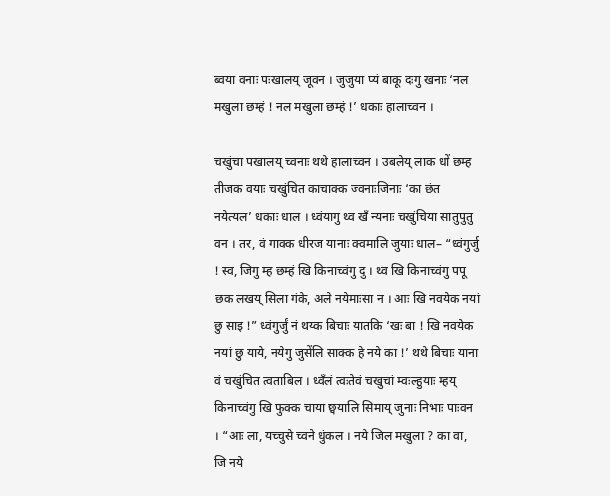ब्वया वनाः पःखालय् जूवन । जुजुया प्यं बाकू दःगु खनाः ‘नल मखुला छम्हं ! नल मखुला छम्हं !’ धकाः हालाच्वन ।

चखुंचा पखालय् च्वनाः थथे हालाच्वन । उबलेय् लाक धों छम्ह तीजक वयाः चखुंचित काचाक्क ज्वनाःजिनाः ‘का छंत नयेत्यल’ धकाः धाल । ध्वंयागु थ्व खँ न्यनाः चखुंचिया सातुपुतु वन । तर, वं गाक्क धीरज यानाः क्वमालि जुयाः धाल– “ध्वंगुर्जु ! स्व, जिगु म्ह छम्हं खि किनाच्वंगु दु । थ्व खि किनाच्वंगु पपू छक लखय् सिला गंके, अले नयेमाःसा न । आः खि नवयेक नयां छु साइ !” ध्वंगुर्जुं नं थय्क बिचाः यातकि ‘खः बा ! खि नवयेक नयां छु याये, नयेगु जुसेंलि साक्क हे नये का !’ थथे बिचाः याना वं चखुंचित त्वताबिल । ध्वँलं त्वःतेवं चखुचां म्वःल्हुयाः म्हय् किनाच्वंगु खि फुक्क चाया छ्वयालि सिमाय् जुनाः निभाः पाःवन । “आः ला, यच्चुसे च्वने धुंकल । नये जिल मखुला ? का वा, जि नये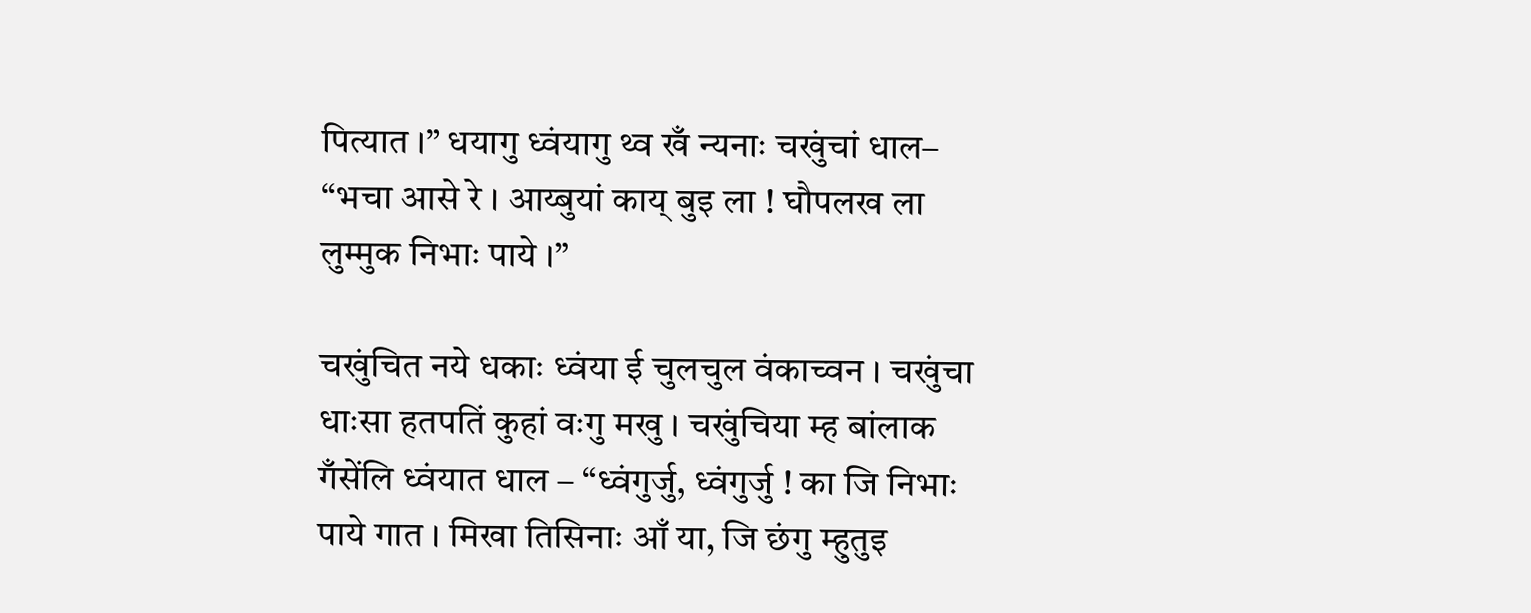पित्यात ।” धयागु ध्वंयागु थ्व खँ न्यनाः चखुंचां धाल– “भचा आसे रे । आय्बुयां काय् बुइ ला ! घौपलख ला लुम्मुक निभाः पाये ।”

चखुंचित नये धकाः ध्वंया ई चुलचुल वंकाच्वन । चखुंचा धाःसा हतपतिं कुहां वःगु मखु । चखुंचिया म्ह बांलाक गँसेंलि ध्वंयात धाल – “ध्वंगुर्जु, ध्वंगुर्जु ! का जि निभाः पाये गात । मिखा तिसिनाः आँ या, जि छंगु म्हुतुइ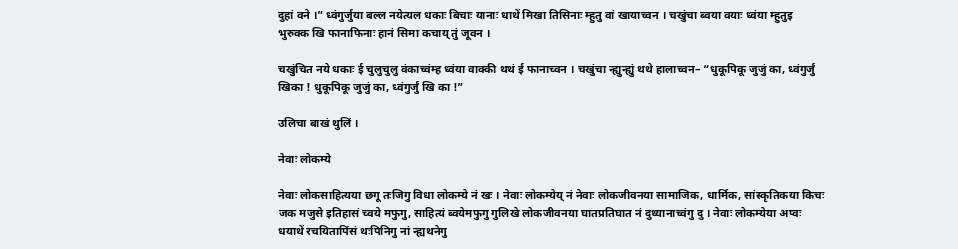दुहां वने ।” ध्वंगुर्जुया बल्ल नयेत्यल धकाः बिचाः यानाः धाथें मिखा तिसिनाः म्हुतु वां खायाच्वन । चखुंचा ब्वया वयाः ध्वंया म्हुतुइ भुरुक्क खि फानाफिनाः हानं सिमा कचाय् तुं जूवन ।

चखुंचित नये धकाः ई चुलुचुलु वंकाच्वंम्ह ध्वंया वाक्की थथं ई फानाच्वन । चखुंचा न्ह्युन्ह्युं थथे हालाच्वन– “धुकूपिकू जुजुं का, ध्वंगुर्जुं खिका ! धुकूपिकू जुजुं का, ध्वंगुर्जुं खि का !”

उलिचा बाखं थुलिं ।

नेवाः लोकम्ये

नेवाः लोकसाहित्यया छगू तःजिगु विधा लोकम्ये नं खः । नेवाः लोकम्येय् नं नेवाः लोकजीवनया सामाजिक, धार्मिक, सांस्कृतिकया किचः जक मजुसे इतिहासं च्वये मफुगु, साहित्यं ब्वयेमफुगु गुलिखे लोकजीवनया घातप्रतिघात नं दुथ्यानाच्वंगु दु । नेवाः लोकम्येया अप्वः धयाथें रचयितापिंसं थःपिनिगु नां न्ह्यथनेगु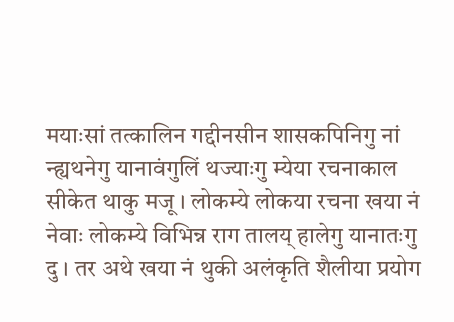मयाःसां तत्कालिन गद्दीनसीन शासकपिनिगु नां न्ह्यथनेगु यानावंगुलिं थज्याःगु म्येया रचनाकाल सीकेत थाकु मजू । लोकम्ये लोकया रचना खया नं नेवाः लोकम्ये विभिन्न राग तालय् हालेगु यानातःगु दु । तर अथे खया नं थुकी अलंकृति शैलीया प्रयोग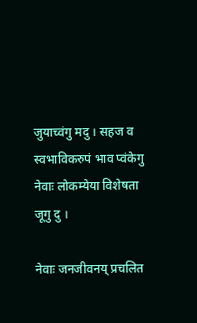जुयाच्वंगु मदु । सहज व स्वभाविकरुपं भाव प्वंकेगु नेवाः लोकम्येया विशेषता जूगु दु ।

नेवाः जनजीवनय् प्रचलित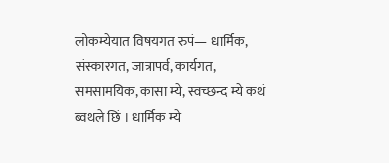लोकम्येयात विषयगत रुपं— धार्मिक, संस्कारगत, जात्रापर्व, कार्यगत, समसामयिक, कासा म्ये, स्वच्छन्द म्ये कथं ब्वथले छिं । धार्मिक म्ये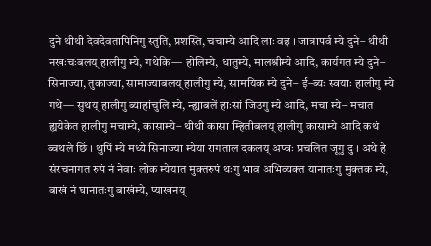दुने थीथी देवदेवतापिनिगु स्तुति, प्रशस्ति, चचाम्ये आदि लाः वइ । जात्रापर्व म्ये दुने– थीथी नखःचःबलय् हालीगु म्ये, गथेकि— होलिम्ये, धातुम्ये, मालश्रीम्ये आदि, कार्यगत म्ये दुने– सिनाज्या, तुकाज्या, सामाज्याबलय् हालीगु म्ये, सामयिक म्ये दुने– ई–ब्यः स्वयाः हालीगु म्ये गथे— सुथय् हालीगु ब्याहांचुलि म्ये, न्ह्याबलें हाःसां जिउगु म्ये आदि, मचा म्ये– मचात ह्ययेकेत हालीगु मचाम्ये, कासाम्ये– थीथी कासा म्हितीबलय् हालीगु कासाम्ये आदि कथं ब्वथले छिं । थुपिं म्ये मध्ये सिनाज्या म्येया रागताल दकलय् अप्वः प्रचलित जूगु दु । अथे हे संरचनागत रुपं नं नेवाः लोक म्येयात मुक्तरुपं थःगु भाव अभिव्यक्त यानातःगु मुक्तक म्ये, बाखं नं घानातःगु बाखंम्ये, प्याखनय्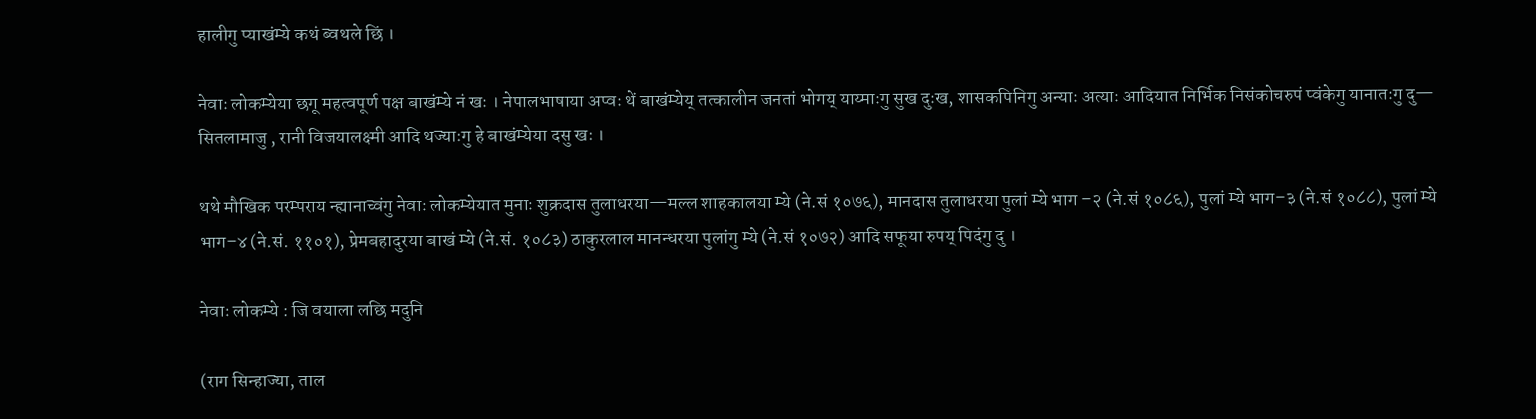हालीगु प्याखंम्ये कथं ब्वथले छिं ।

नेवाः लोकम्येया छगू महत्वपूर्ण पक्ष बाखंम्ये नं खः । नेपालभाषाया अप्वः थें बाखंम्येय् तत्कालीन जनतां भोगय् याय्माःगु सुख दुःख, शासकपिनिगु अन्याः अत्याः आदियात निर्भिक निसंकोचरुपं प्वंकेगु यानातःगु दु— सितलामाजु , रानी विजयालक्ष्मी आदि थज्याःगु हे बाखंम्येया दसु खः ।

थथे मौखिक परम्पराय न्ह्यानाच्वंगु नेवाः लोकम्येयात मुनाः शुक्रदास तुलाधरया—मल्ल शाहकालया म्ये (ने.सं १०७६), मानदास तुलाधरया पुलां म्ये भाग –२ (ने.सं १०८६), पुलां म्ये भाग–३ (ने.सं १०८८), पुलां म्ये भाग–४ (ने.सं. ११०१), प्रेमबहादुरया बाखं म्ये (ने.सं. १०८३) ठाकुरलाल मानन्धरया पुलांगु म्ये (ने.सं १०७२) आदि सफूया रुपय् पिदंगु दु ।

नेवाः लोकम्ये : जि वयाला लछि मदुनि

(राग सिन्हाज्या, ताल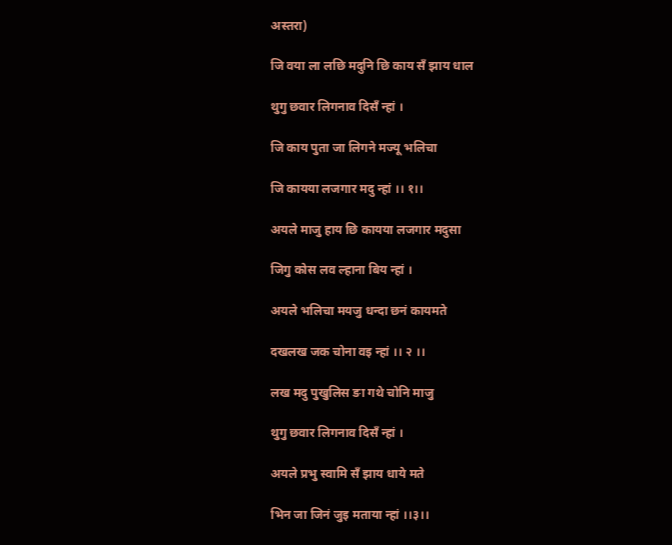अस्तरा)

जि वया ला लछि मदुनि छि काय सँ झाय धाल

थुगु छवार लिगनाव दिसँ न्हां ।

जि काय पुता जा लिगने मज्यू भलिचा

जि कायया लजगार मदु न्हां ।। १।।

अयले माजु हाय छि कायया लजगार मदुसा

जिगु कोस लव ल्हाना बिय न्हां ।

अयले भलिचा मयजु धन्दा छनं कायमते

दखलख जक चोना वइ न्हां ।। २ ।।

लख मदु पुखुलिस ङा गथे चोनि माजु

थुगु छवार लिगनाव दिसँ न्हां ।

अयले प्रभु स्वामि सँ झाय धाये मते

भिन जा जिनं जुइ मताया न्हां ।।३।।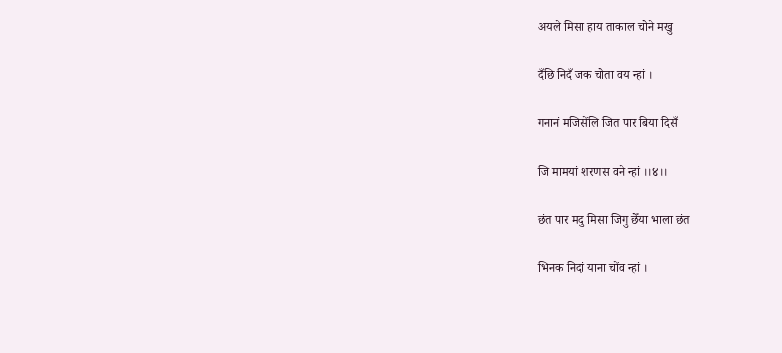अयले मिसा हाय ताकाल चोने मखु

दँछि निदँ जक चोता वय न्हां ।

गनानं मजिसेंलि जित पार बिया दिसँ

जि मामयां शरणस वने न्हां ।।४।।

छंत पार मदु मिसा जिगु छेँया भाला छंत

भिनक निदां याना चोंव न्हां ।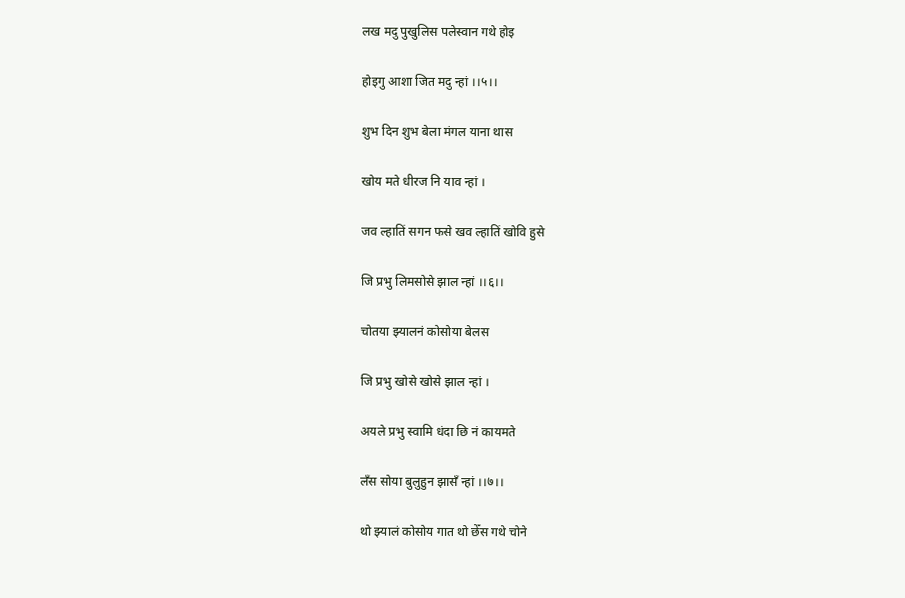लख मदु पुखुलिस पलेस्वान गथे होइ

होइगु आशा जित मदु न्हां ।।५।।

शुभ दिन शुभ बेला मंगल याना थास

खोय मते धीरज नि याव न्हां ।

जव ल्हातिं सगन फसे खव ल्हातिं खोवि हुसे

जि प्रभु लिमसोसे झाल न्हां ।।६।।

चोतया झ्यालनं कोसोया बेलस

जि प्रभु खोसे खोसे झाल न्हां ।

अयले प्रभु स्वामि धंदा छि नं कायमते

लँस सोया बुलुहुन झासँ न्हां ।।७।।

थो झ्यालं कोसोय गात थो छेँस गथे चोने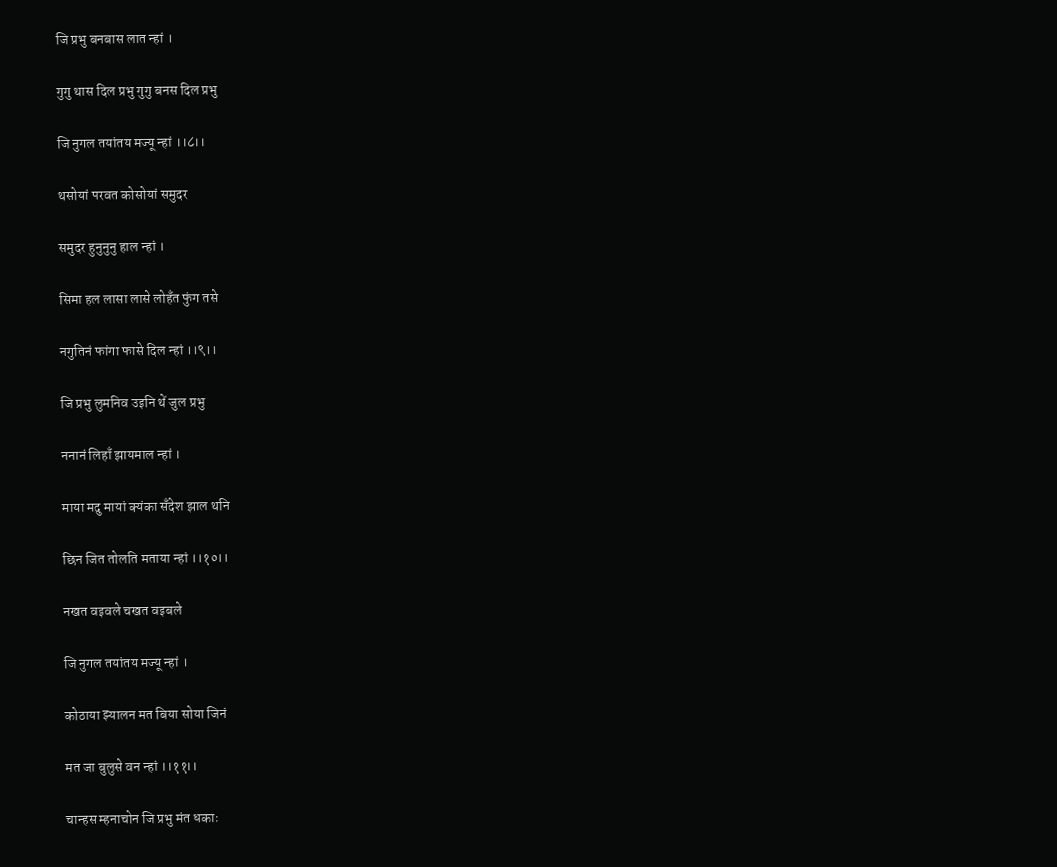जि प्रभु बनबास लात न्हां ।

गुगु थास दिल प्रभु गुगु बनस दिल प्रभु

जि नुगल तयांतय मज्यू न्हां ।।८।।

थसोयां परवत कोसोयां समुदर

समुदर हुनुनुनु हाल न्हां ।

सिमा हल लासा लासे लोहँत फुंग तसे

नगुतिनं फांगा फासे दिल न्हां ।।९।।

जि प्रभु लुमनिव उइनि थें जुल प्रभु

ननानं लिहाँ झायमाल न्हां ।

माया मदु मायां क्यंका सँदेश झाल थनि

छिन जित तोलति मताया न्हां ।।१०।।

नखत वइवले चखत वइबले

जि नुगल तयांतय मज्यू न्हां ।

कोठाया झ्यालन मत बिया सोया जिनं

मत जा बुलुसे वन न्हां ।।११।।

चान्हस म्हनाचोन जि प्रभु मंत धकाः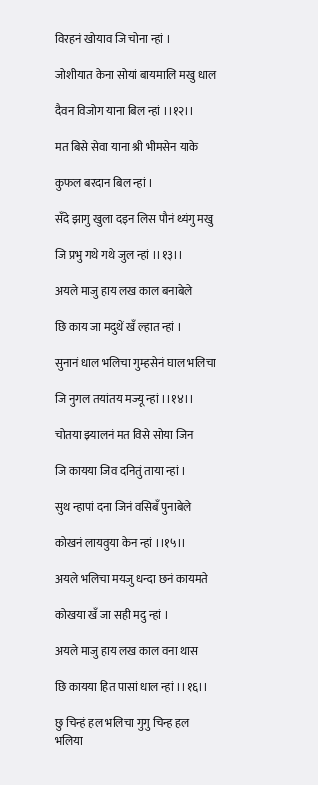विरहनं खोयाव जि चोना न्हां ।

जोशीयात केना सोयां बायमालि मखु धाल

दैवन विजोग याना बिल न्हां ।।१२।।

मत बिसे सेवा याना श्री भीमसेन याके

कुफल बरदान बिल न्हां ।

सँदे झागु खुला दइन लिस पौनं थ्यंगु मखु

जि प्रभु गथे गथे जुल न्हां ।।१३।।

अयले माजु हाय लख काल बनाबेले

छि काय जा मदुथें खँ ल्हात न्हां ।

सुनानं धाल भलिचा गुम्हसेनं घाल भलिचा

जि नुगल तयांतय मज्यू न्हां ।।१४।।

चोतया झ्यालनं मत विसे सोया जिन

जि कायया जिव दनितुं ताया न्हां ।

सुथ न्हापां दना जिनं वसिबँ पुनाबेले

कोखनं लायवुया केन न्हां ।।१५।।

अयले भलिचा मयजु धन्दा छनं कायमते

कोखया खँ जा सही मदु न्हां ।

अयले माजु हाय लख काल वना थास

छि कायया हित पासां धाल न्हां ।।१६।।

छु चिन्हं हल भलिचा गुगु चिन्ह हल भलिया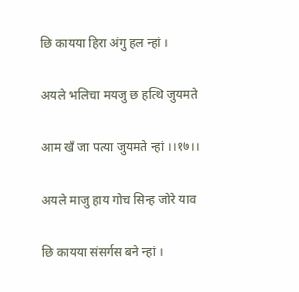छि कायया हिरा अंगु हल न्हां ।

अयले भलिचा मयजु छ हत्थि जुयमते

आम खँ जा पत्या जुयमते न्हां ।।१७।।

अयले माजु हाय गोच सिन्ह जोरे याव

छि कायया संसर्गस बने न्हां ।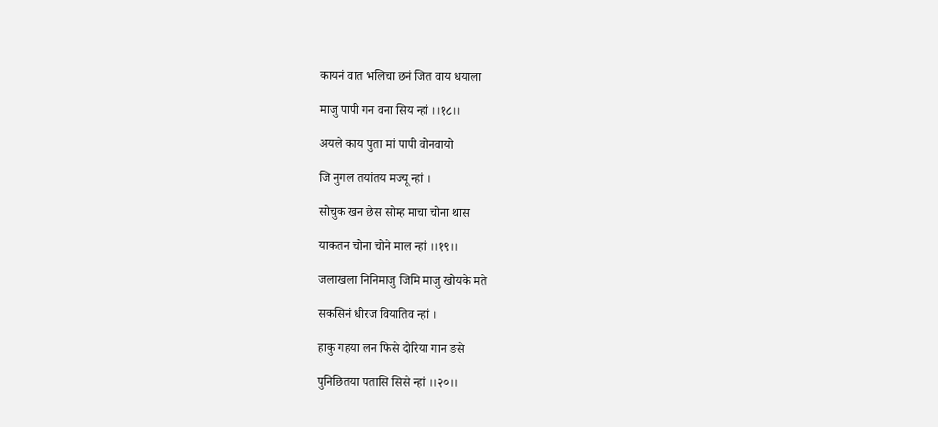कायनं वात भलिचा छनं जित वाय धयाला

माजु पापी गन वना सिय न्हां ।।१८।।

अयले काय पुता मां पापी वोनवायो

जि नुगल तयांतय मज्यू न्हां ।

सोचुक खन छेस सोम्ह माचा चोना थास

याकतन चोना चोने माल न्हां ।।१९।।

जलाखला निनिमाजु जिमि माजु खोयके मते

सकसिनं धीरज वियातिव न्हां ।

हाकु गहया लन फिसे दोरिया गान ङसे

पुनिछितया पतासि सिसे न्हां ।।२०।।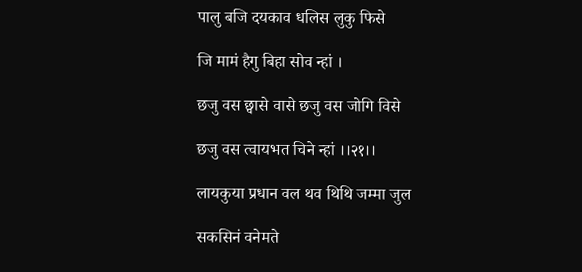पालु बजि दयकाव धलिस लुकु फिसे

जि मामं हैगु बिहा सोव न्हां ।

छजु वस छ्वासे वासे छजु वस जोगि विसे

छजु वस त्वायभत चिने न्हां ।।२१।।

लायकुया प्रधान वल थव थिथि जम्मा जुल

सकसिनं वनेमते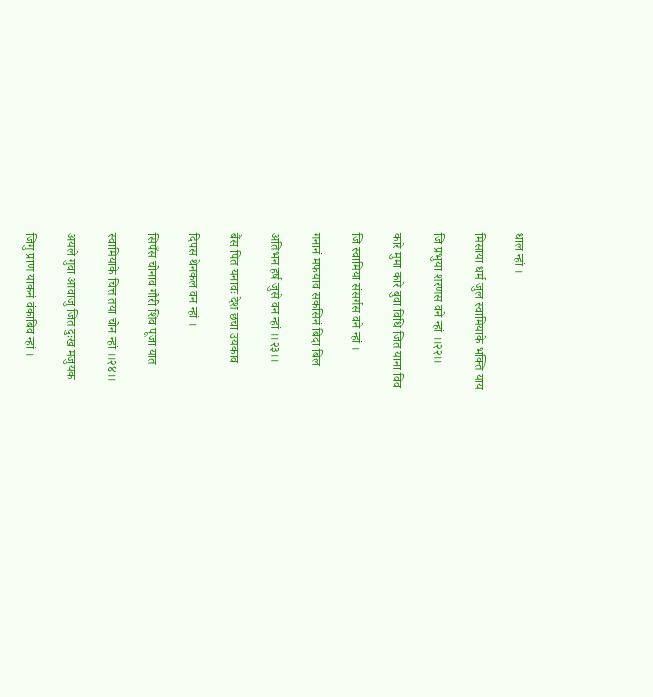धाल न्हां ।

मिसाया धर्म जुल स्वामियाके भक्ति याय

जि प्रभुया शरणस वने न्हां ।।२२।।

कारे मुमा कारे बुवा विधि जित याना विव

जि स्वामिया संसर्गस वने न्हां ।

गनानं मफयाव सकसिनं बिदा बिल

अतिभन हर्ष जुसे वन न्हां ।।२३।।

बैंस पित यनावः देश छचा उयकाव

दिपस थेनकल वन न्हां ।

सिपँस चोनाव गौरी शिव पूजा यात

स्वामियाके चित्त तया चोन न्हां ।।२४।।

अयले गुवा आवाजु जित दुःख मजुयक

जिगु प्राण याकनं वंकाबिव न्हां ।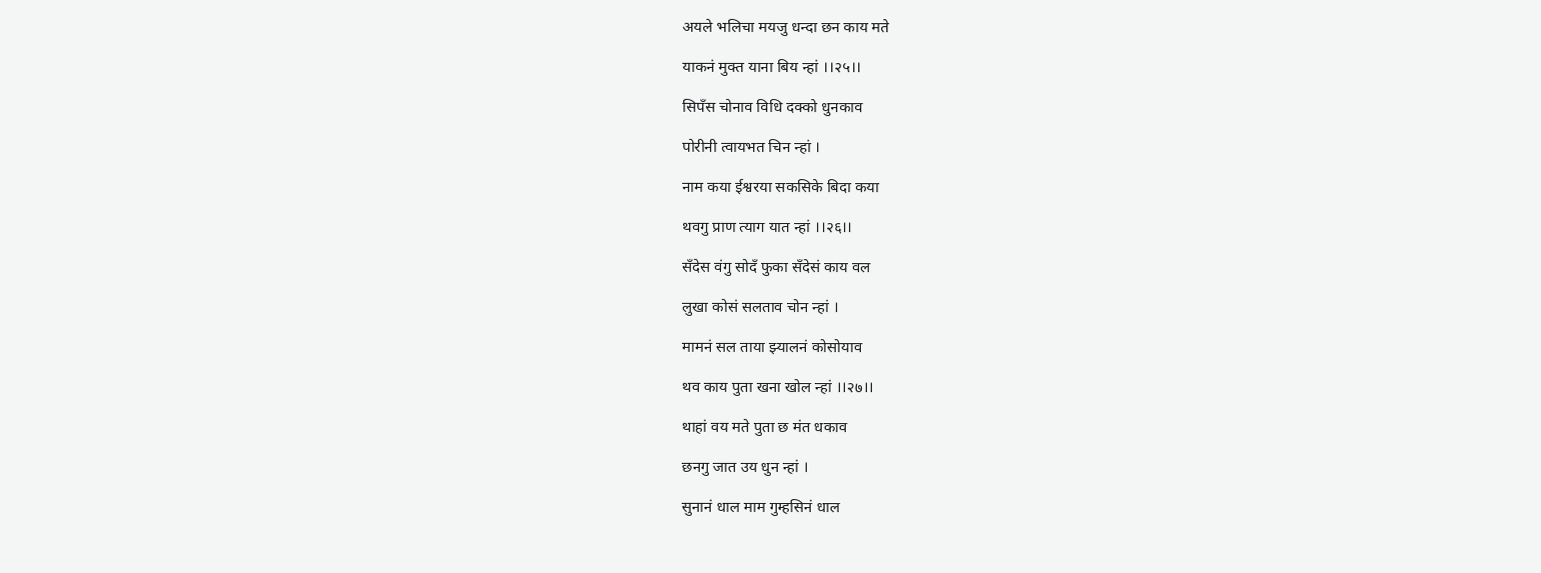अयले भलिचा मयजु धन्दा छन काय मते

याकनं मुक्त याना बिय न्हां ।।२५।।

सिपँस चोनाव विधि दक्को धुनकाव

पोरीनी त्वायभत चिन न्हां ।

नाम कया ईश्वरया सकसिके बिदा कया

थवगु प्राण त्याग यात न्हां ।।२६।।

सँदेस वंगु सोदँ फुका सँदेसं काय वल

लुखा कोसं सलताव चोन न्हां ।

मामनं सल ताया झ्यालनं कोसोयाव

थव काय पुता खना खोल न्हां ।।२७।।

थाहां वय मते पुता छ मंत धकाव

छनगु जात उय धुन न्हां ।

सुनानं धाल माम गुम्हसिनं धाल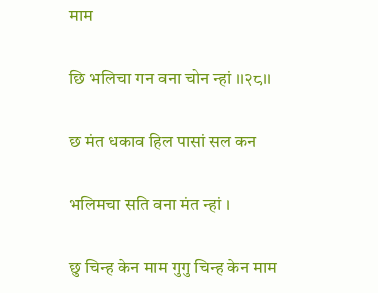माम

छि भलिचा गन वना चोन न्हां ।।२८।।

छ मंत धकाव हिल पासां सल कन

भलिमचा सति वना मंत न्हां ।

छु चिन्ह केन माम गुगु चिन्ह केन माम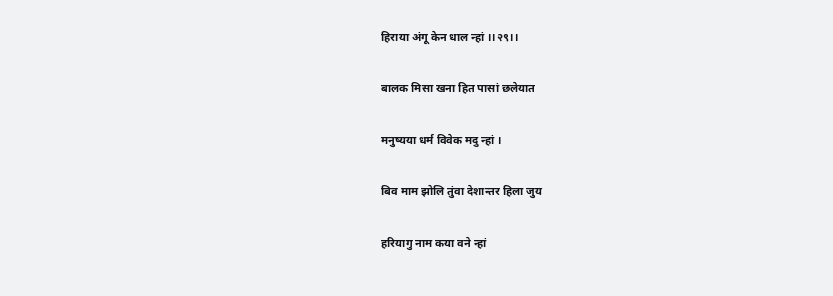हिराया अंगू केन धाल न्हां ।।२९।।

बालक मिसा खना हित पासां छलेयात

मनुष्यया धर्म विवेक मदु न्हां ।

बिव माम झोलि तुंवा देशान्तर हिला जुय

हरियागु नाम कया वने न्हां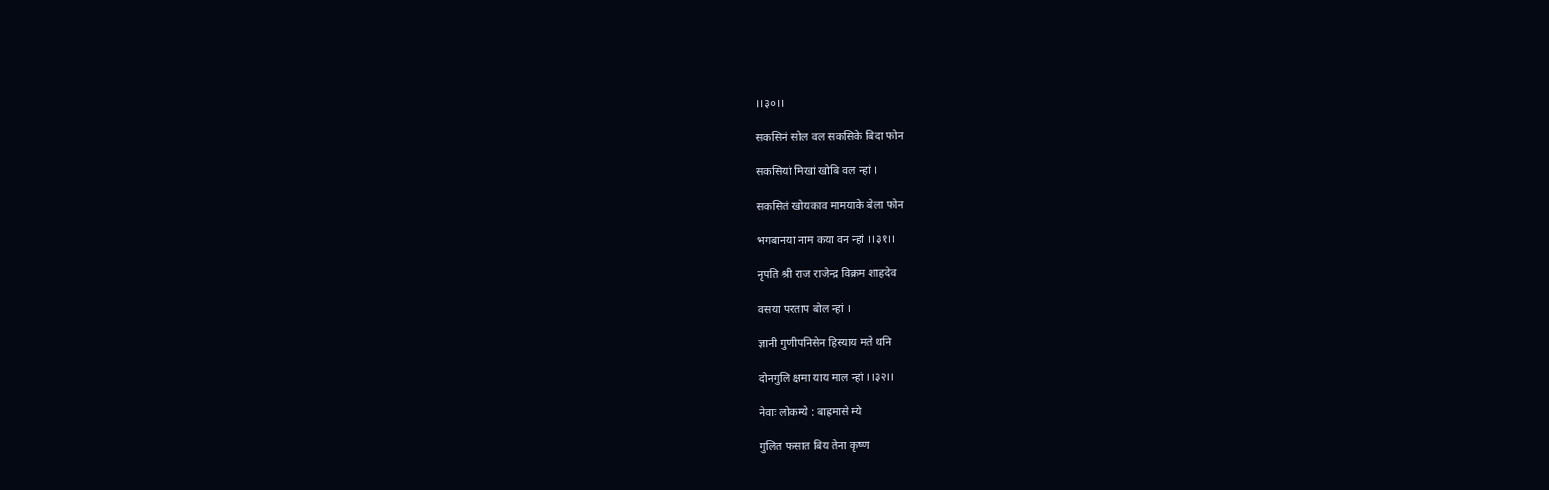।।३०।।

सकसिनं सोल वल सकसिके बिदा फोन

सकसियां मिखां खोबि वल न्हां ।

सकसितं खोयकाव मामयाके बेला फोन

भगबानया नाम कया वन न्हां ।।३१।।

नृपति श्री राज राजेन्द्र विक्रम शाहदेव

वसया परताप बोल न्हां ।

ज्ञानी गुणीपनिसेन हिस्याय मते थनि

दोनगुलि क्षमा याय माल न्हां ।।३२।।

नेवाः लोकम्ये : बाह्रमासे म्ये

गुलित फसात बिय तेना कृष्ण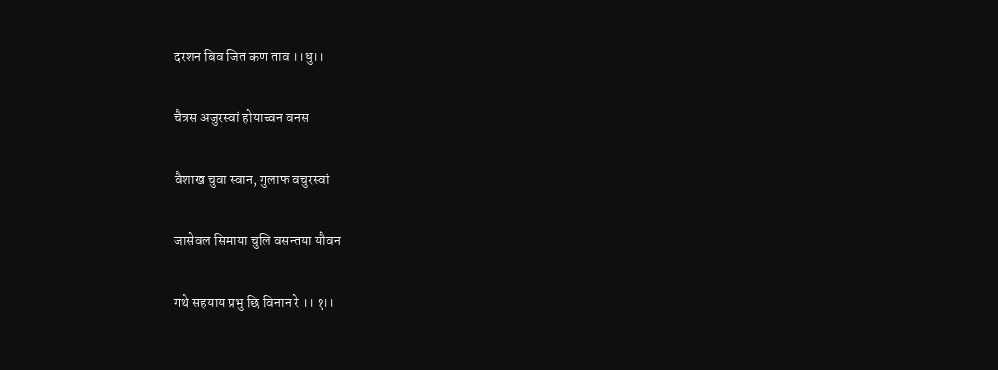दरशन बिव जित कण ताव ।।धु।।

चैत्रस अजुरस्वां होयाच्वन वनस

वैशाख चुवा स्वान, गुलाफ वचुरस्वां

जासेवल सिमाया चुलि वसन्तया यौवन

गथे सहयाय प्रभु छि विनान रे ।। १।।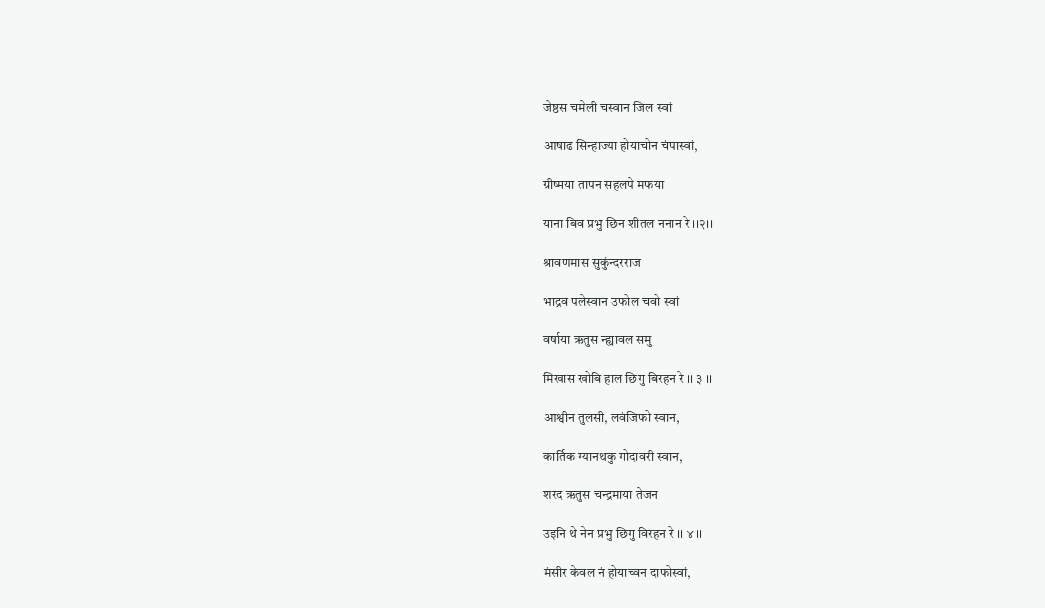जेष्ठस चमेली चस्वान जिल स्वां

आषाढ सिन्हाज्या होयाचोन चंपास्वां,

ग्रीष्मया तापन सहलपे मफया

याना बिव प्रभु छिन शीतल ननान रे ।।२।।

श्रावणमास सुकुंन्दरराज

भाद्रव पलेस्वान उफोल चवो स्वां

वर्षाया ऋतुस न्ह्यावल समु

मिखास खोबि हाल छिगु बिरहन रे ।। ३ ।।

आश्वीन तुलसी, लवंजिफो स्वान,

कार्तिक ग्यानथकु गोदावरी स्वान,

शरद ऋतुस चन्द्रमाया तेजन

उइनि थे नेन प्रभु छिगु विरहन रे ।। ४ ।।

मंसीर केवल नं होयाच्वन दाफोस्वां,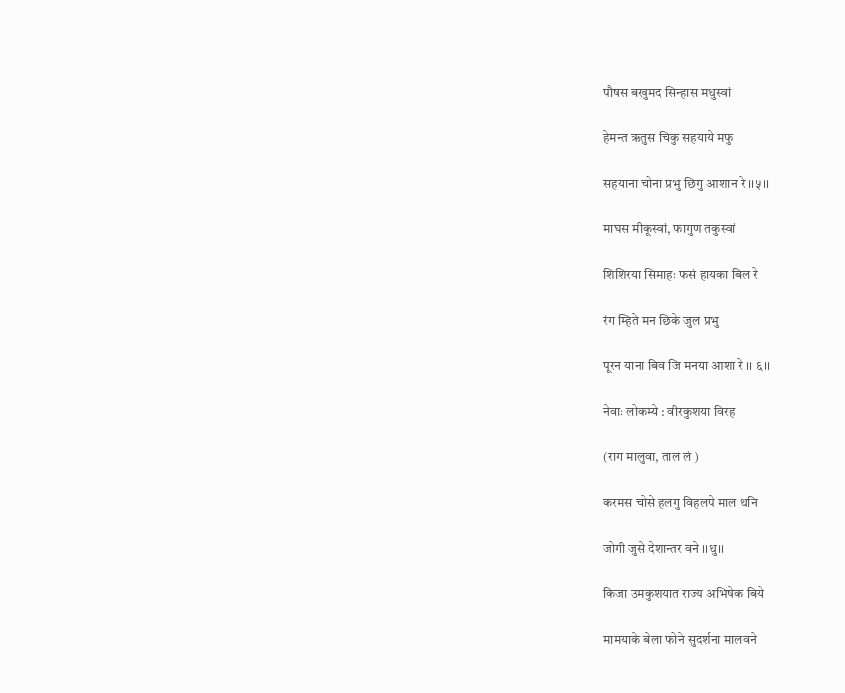पौषस बखुमद सिन्हास मधुस्वां

हेमन्त ऋतुस चिकु सहयाये मफु

सहयाना चोना प्रभु छिगु आशान रे ।।५।।

माघस मीकूस्वां, फागुण तकुस्वां

शिशिरया सिमाहः फसं हायका बिल रे

रंग म्हिते मन छिके जुल प्रभु

पूरन याना बिव जि मनया आशा रे ।। ६।।

नेवाः लोकम्ये : वीरकुशया विरह

(राग मालुवा, ताल लं )

करमस चोसे हलगु विहलपे माल थनि

जोगी जुसे देशान्तर वने ।।धु।।

किजा उमकुशयात राज्य अभिषेक बिये

मामयाके बेला फोने सुदर्शना मालवने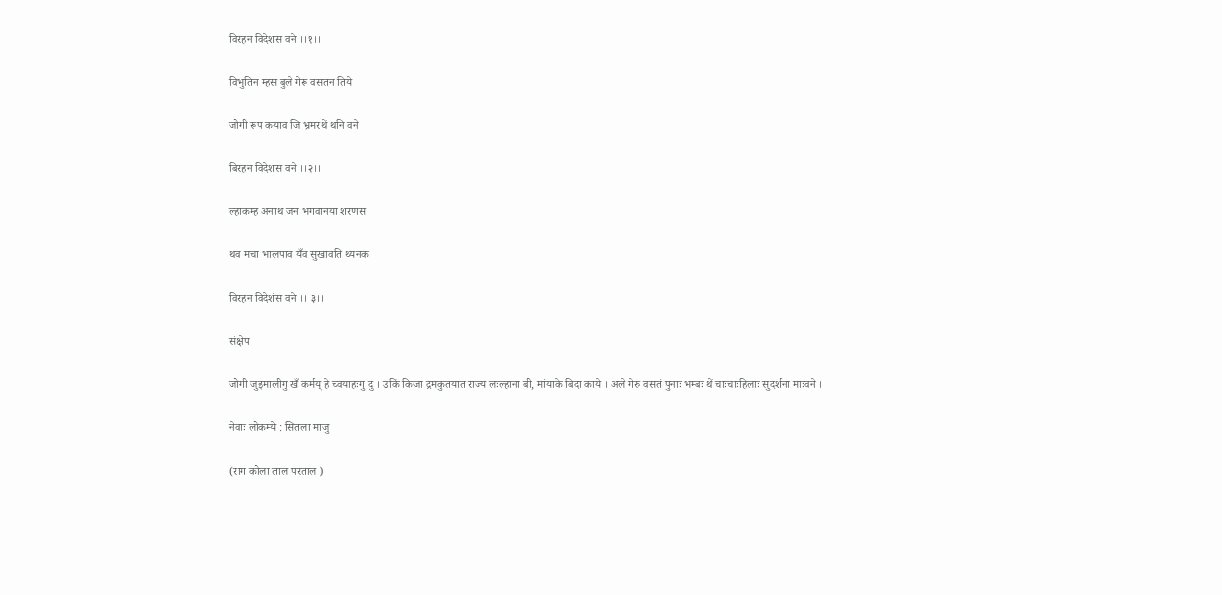विरहन विदेशस वने ।।१।।

विभुतिन म्हस बुले गेरू वसतन तिये

जोगी रूप कयाव जि भ्रमरथें थनि वने

बिरहन विदेशस वने ।।२।।

ल्हाकम्ह अनाथ जन भगवानया शरणस

थव मचा भालपाव यँव सुखावति थ्यनक

विरहन विदेशंस वने ।। ३।।

संक्षेप

जोगी जुइमालीगु खँ कर्मय् हे च्वयाहःगु दु । उकिं किजा द्रमकुतयात राज्य लःल्हाना बी, मांयाके बिदा काये । अले गेरु वसतं पुनाः भम्बः थें चाःचाःहिलाः सुदर्शना माःवने ।

नेवाः लोकम्ये : सितला माजु

(राग कोला ताल परताल )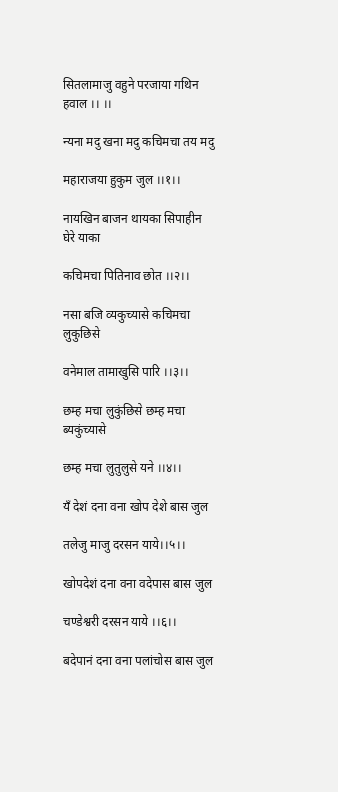सितलामाजु वहुने परजाया गथिन हवाल ।। ।।

न्यना मदु खना मदु कचिमचा तय मदु

महाराजया हुकुम जुल ।।१।।

नायखिन बाजन थायका सिपाहीन घेरे याका

कचिमचा पितिनाव छोत ।।२।।

नसा बजि व्यकुच्यासे कचिमचा लुकुछिसे

वनेमाल तामाखुसि पारि ।।३।।

छम्ह मचा लुकुंछिसे छम्ह मचा ब्यकुंच्यासे

छम्ह मचा लुतुलुसे यने ।।४।।

यँ देशं दना वना खोप देशे बास जुल

तलेजु माजु दरसन याये।।५।।

खोपदेशं दना वना वदेपास बास जुल

चण्डेश्वरी दरसन याये ।।६।।

बदेपानं दना वना पलांचोस बास जुल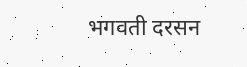भगवती दरसन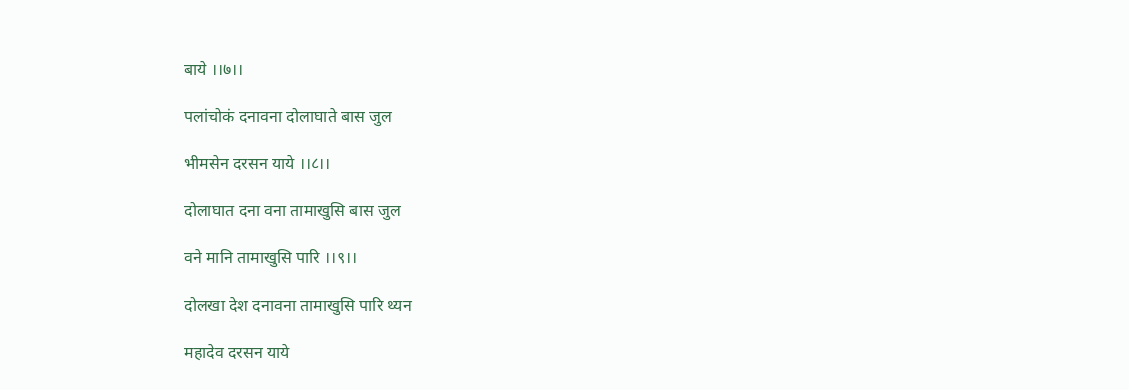बाये ।।७।।

पलांचोकं दनावना दोलाघाते बास जुल

भीमसेन दरसन याये ।।८।।

दोलाघात दना वना तामाखुसि बास जुल

वने मानि तामाखुसि पारि ।।९।।

दोलखा देश दनावना तामाखुसि पारि थ्यन

महादेव दरसन याये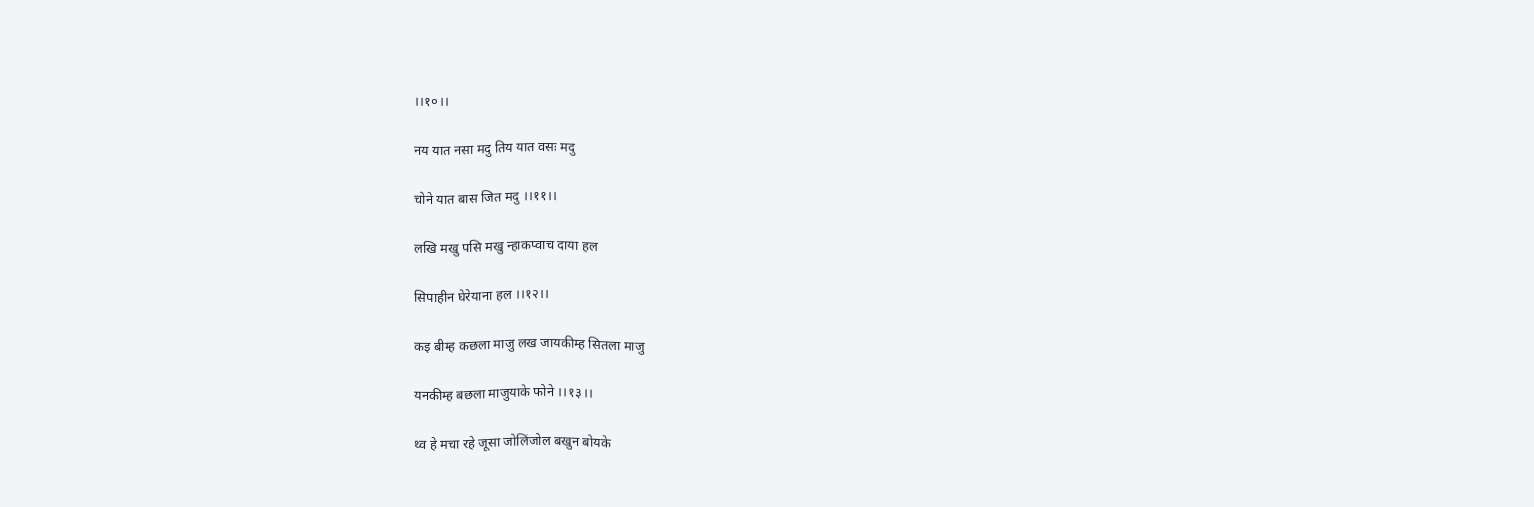।।१०।।

नय यात नसा मदु तिय यात वसः मदु

चोने यात बास जित मदु ।।११।।

लखि मखु पसि मखु न्हाकप्वाच दाया हल

सिपाहीन घेरेयाना हल ।।१२।।

कइ बीम्ह कछला माजु लख जायकीम्ह सितला माजु

यनकीम्ह बछला माजुयाके फोने ।।१३।।

थ्व हे मचा रहे जूसा जोलिंजोल बखुन बोयके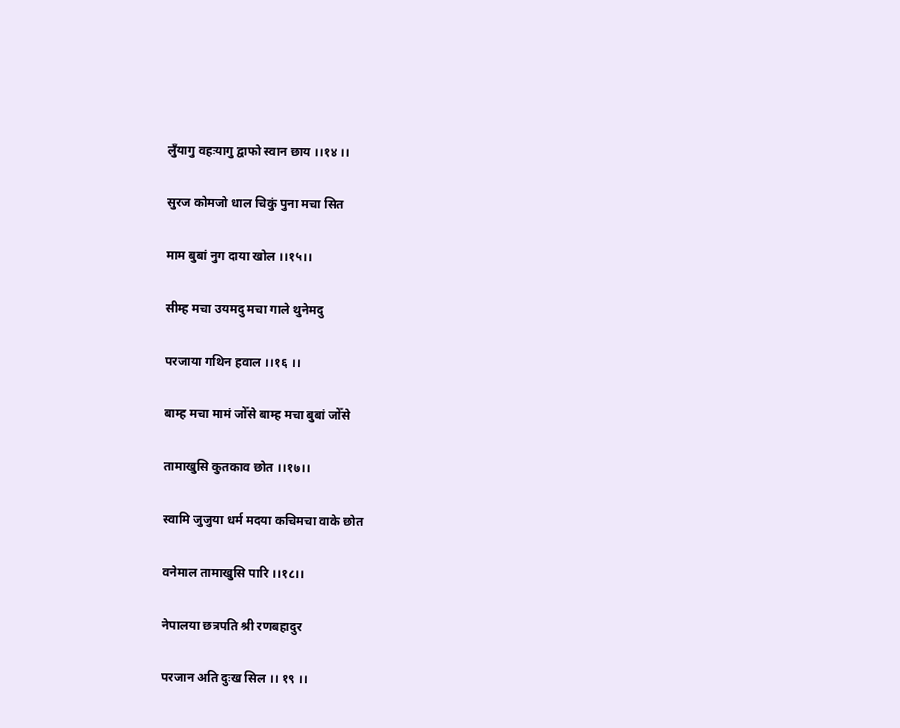लुँयागु वहःयागु द्वाफो स्वान छाय ।।१४ ।।

सुरज कोमजो धाल चिकुं पुना मचा सित

माम बुबां नुग दाया खोल ।।१५।।

सीम्ह मचा उयमदु मचा गाले थुनेमदु

परजाया गथिन हवाल ।।१६ ।।

बाम्ह मचा मामं जोँसे बाम्ह मचा बुबां जोँसे

तामाखुसि कुतकाव छोत ।।१७।।

स्वामि जुजुया धर्म मदया कचिमचा वाके छोत

वनेमाल तामाखुसि पारि ।।१८।।

नेपालया छत्रपति श्री रणबहादुर

परजान अति दुःख सिल ।। १९ ।।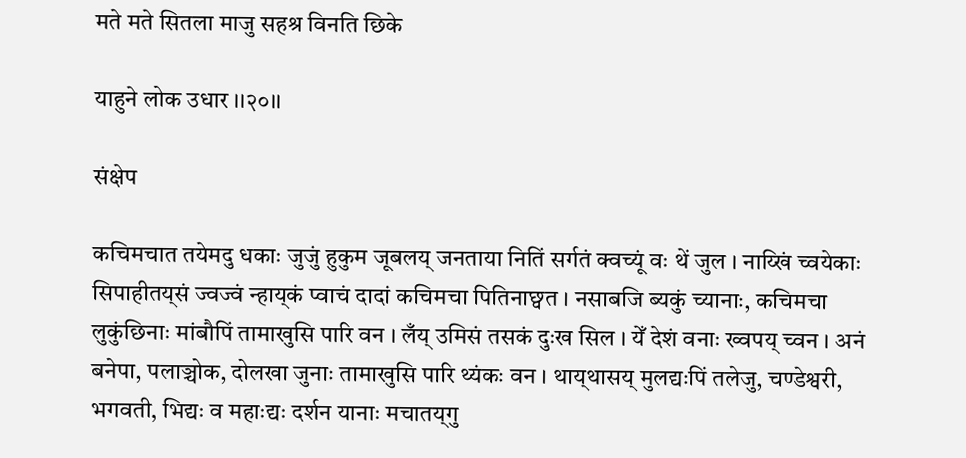मते मते सितला माजु सहश्र विनति छिके

याहुने लोक उधार ।।२०।।

संक्षेप

कचिमचात तयेमदु धकाः जुजुं हुकुम जूबलय् जनताया नितिं सर्गतं क्वच्यूं वः थें जुल । नाय्खिं च्वयेकाः सिपाहीतय्‌सं ज्वज्वं न्हाय्‌कं प्वाचं दादां कचिमचा पितिनाछ्वत । नसाबजि ब्यकुं च्यानाः, कचिमचा लुकुंछिनाः मांबौपिं तामाखुसि पारि वन । लँय् उमिसं तसकं दुःख सिल । येँ देशं वनाः ख्वपय् च्वन । अनं बनेपा, पलाञ्चोक, दोलखा जुनाः तामाखुसि पारि थ्यंकः वन । थाय्‌थासय् मुलद्यःपिं तलेजु, चण्डेश्वरी, भगवती, भिद्यः व महाःद्यः दर्शन यानाः मचातय्‌गु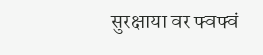सुरक्षाया वर फ्वफ्वं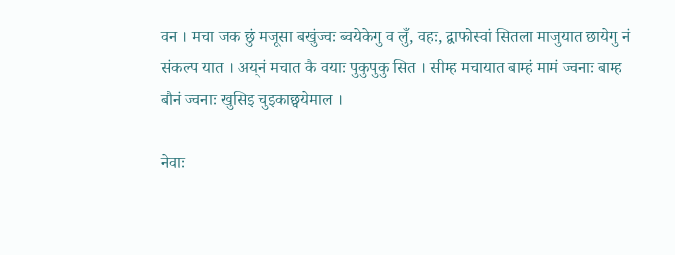वन । मचा जक छुं मजूसा बखुंज्वः ब्वयेकेगु व लुँ, वहः, द्वाफोस्वां सितला माजुयात छायेगु नं संकल्प यात । अय्‌नं मचात कै वयाः पुकुपुकु सित । सीम्ह मचायात बाम्हं मामं ज्वनाः बाम्ह बौनं ज्वनाः खुसिइ चुइकाछ्वयेमाल ।

नेवाः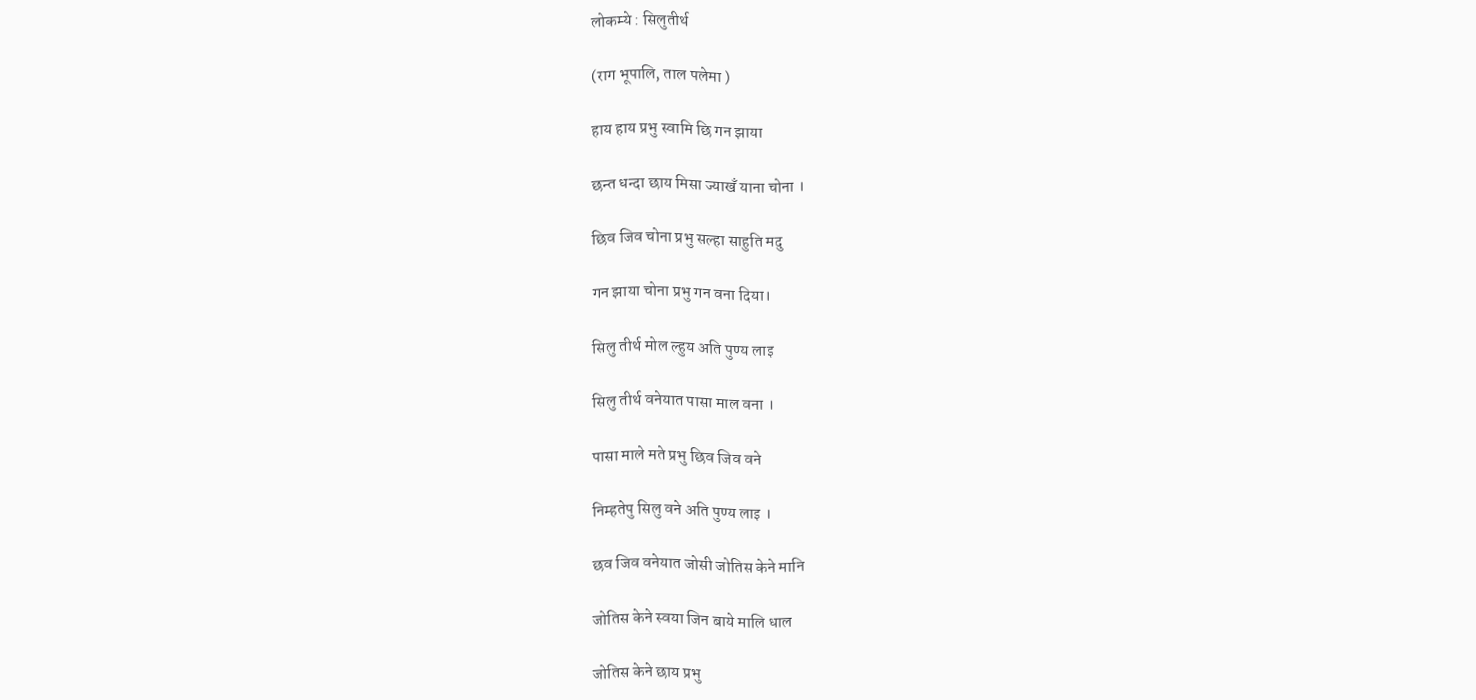लोकम्ये : सिलुतीर्थ

(राग भूपालि, ताल पलेमा )

हाय हाय प्रभु स्वामि छि गन झाया

छन्त धन्दा छाय मिसा ज्याखँ याना चोना ।

छिव जिव चोना प्रभु सल्हा साहुति मदु

गन झाया चोना प्रभु गन वना दिया।

सिलु तीर्थ मोल ल्हुय अति पुण्य लाइ

सिलु तीर्थ वनेयात पासा माल वना ।

पासा माले मते प्रभु छिव जिव वने

निम्हतेपु सिलु वने अति पुण्य लाइ ।

छव जिव वनेयात जोसी जोतिस केने मानि

जोतिस केने स्वया जिन बाये मालि धाल

जोतिस केने छाय प्रभु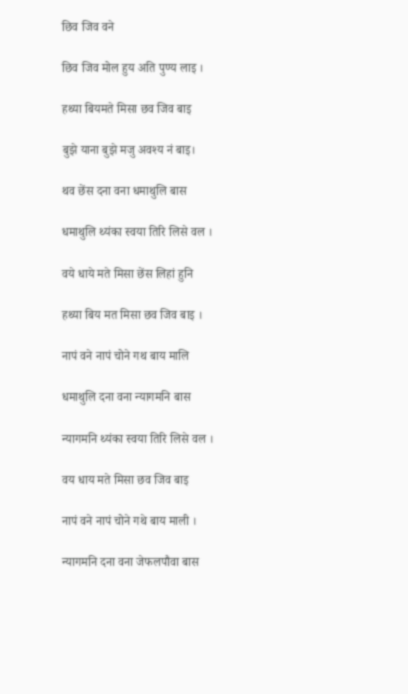छिव जिव वने

छिव जिव मोल हुय अति पुण्य लाइ ।

हथ्या बियमते मिसा छव जिव बाइ

बुझे याना बुझे मजु अवश्य नं बाइ।

थव छेंस दना वना धमाथुलि बास

धमाथुलि थ्यंका स्वया तिरि लिसे वल ।

वये धाये मते मिसा छेंस लिहां हुनि

हथ्या बिय मत मिसा छव जिव बाइ ।

नापं वने नापं चोने गथ बाय मालि

धमाथुलि दना वना न्यागमनि बास

न्यागमनि थ्यंका स्वया तिरि लिसे वल ।

वय धाय मते मिसा छव जिव बाइ

नापं वने नापं चोने गथे बाय माली ।

न्यागमनि दना वना जेफलपौवा बास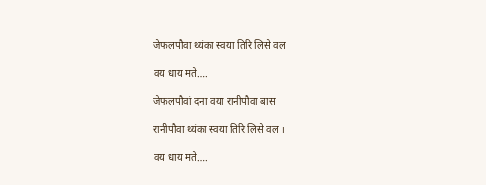जेफलपौवा थ्यंका स्वया तिरि लिसे वल

वय धाय मते….

जेफलपौवां दना वया रानीपौवा बास

रानीपौवा थ्यंका स्वया तिरि लिसे वल ।

वय धाय मते….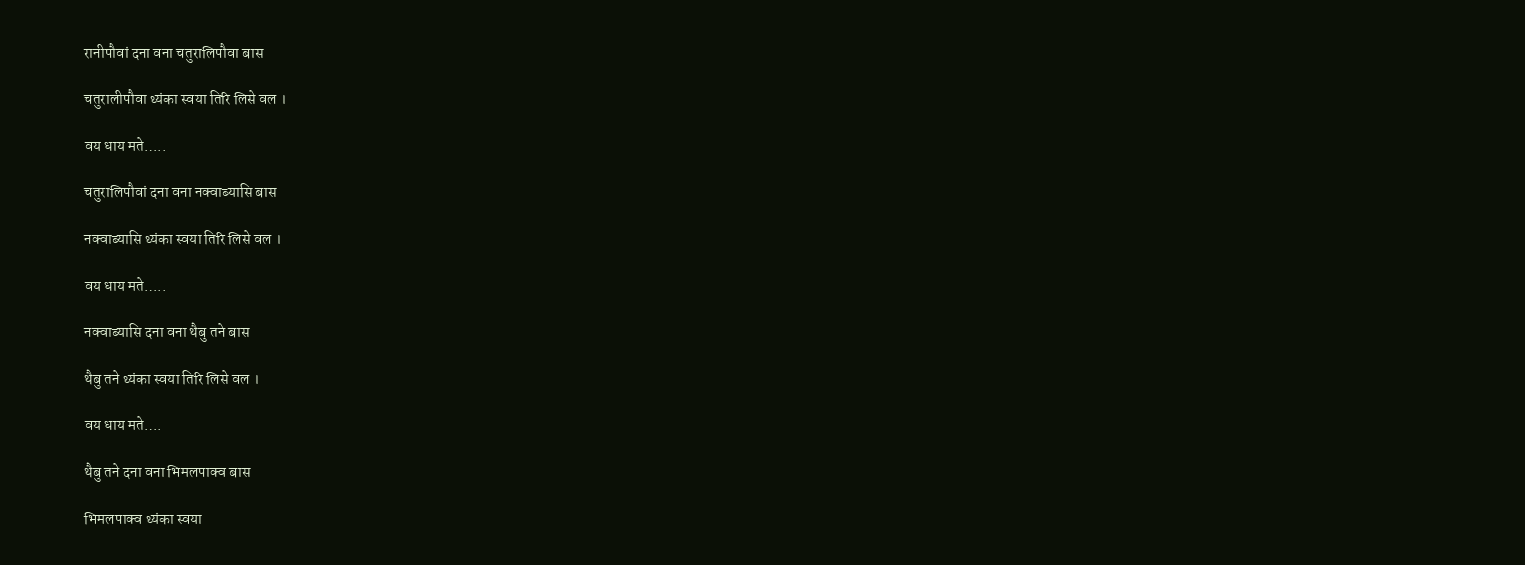रानीपौवां दना वना चतुरालिपौवा बास

चतुरालीपौवा थ्यंका स्वया तिरि लिसे वल ।

वय धाय मते…..

चतुरालिपौवां दना वना नक्वाब्यासि बास

नक्वाब्यासि थ्यंका स्वया तिरि लिसे वल ।

वय धाय मते…..

नक्वाब्यासि दना वना थैबु तने बास

थैबु तने थ्यंका स्वया तिरि लिसे वल ।

वय धाय मते….

थैबु तने दना वना भिमलपाक्व बास

भिमलपाक्व थ्यंका स्वया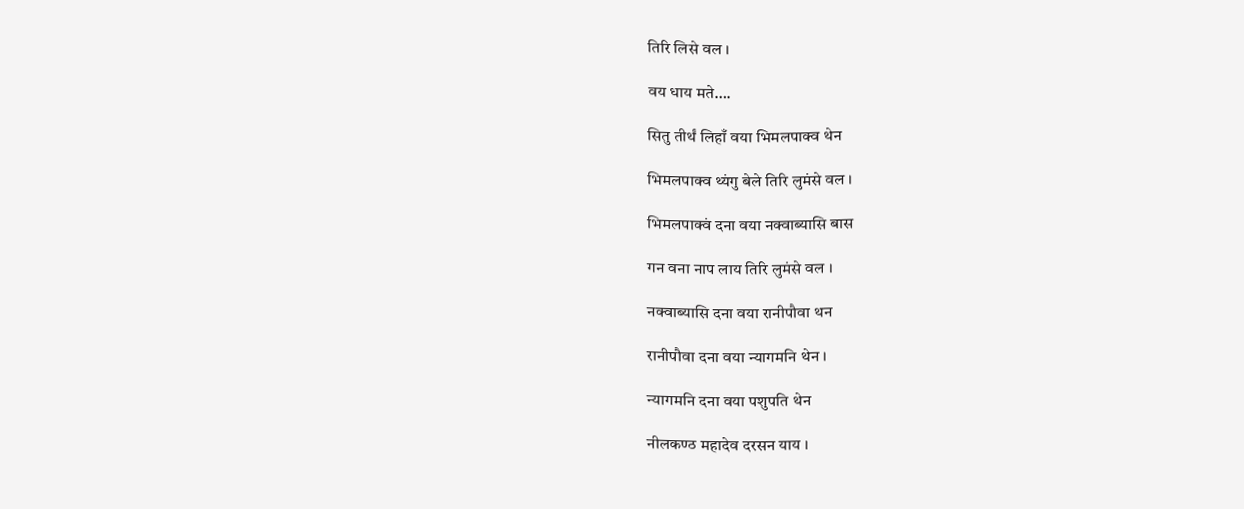तिरि लिसे वल ।

वय धाय मते….

सितु तीर्थं लिहाँ वया भिमलपाक्व थेन

भिमलपाक्व थ्यंगु बेले तिरि लुमंसे वल ।

भिमलपाक्वं दना वया नक्वाब्यासि बास

गन वना नाप लाय तिरि लुमंसे वल ।

नक्वाब्यासि दना वया रानीपौवा थन

रानीपौवा दना वया न्यागमनि थेन ।

न्यागमनि दना वया पशुपति थेन

नीलकण्ठ महादेव दरसन याय ।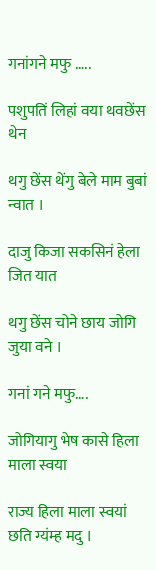गनांगने मफु …..

पशुपतिं लिहां वया थवछेंस थेन

थगु छेंस थेंगु बेले माम बुबां न्वात ।

दाजु किजा सकसिनं हेला जित यात

थगु छेंस चोने छाय जोगि जुया वने ।

गनां गने मफु….

जोगियागु भेष कासे हिला माला स्वया

राज्य हिला माला स्वयां छति ग्यंम्ह मदु ।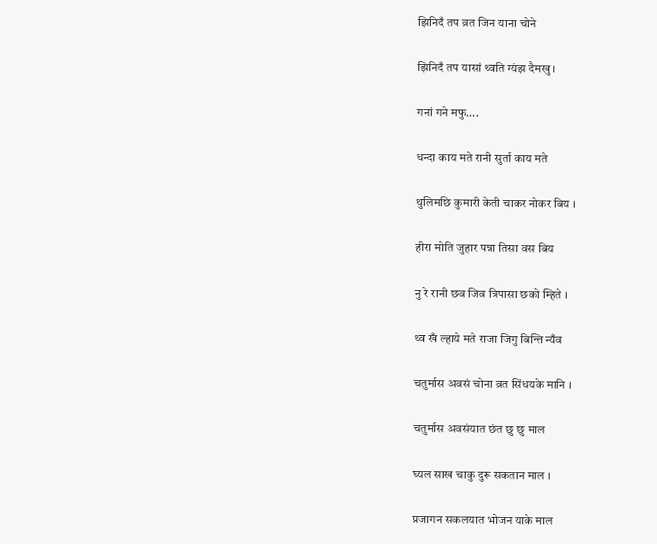झिनिदँ तप व्रत जिन याना चोने

झिनिदँ तप यासां थ्वति ग्यंझ दैमखु ।

गनां गने मफु….

धन्दा काय मते रानी सुर्ता काय मते

थुलिमछि कुमारी केती चाकर नोकर बिय ।

हीरा मोति जुहार पन्ना तिसा वस बिय

नु रे रानी छव जिव त्रिपासा छको म्हिते ।

थ्व खँ ल्हाये मते राजा जिगु बिन्ति न्यँव

चतुर्मास अवसं चोना व्रत सिंधयके मानि ।

चतुर्मास अवसंयात छंत छु छु माल

घ्यल साख चाकु दुरू सकतान माल ।

प्रजागन सकलयात भोजन याके माल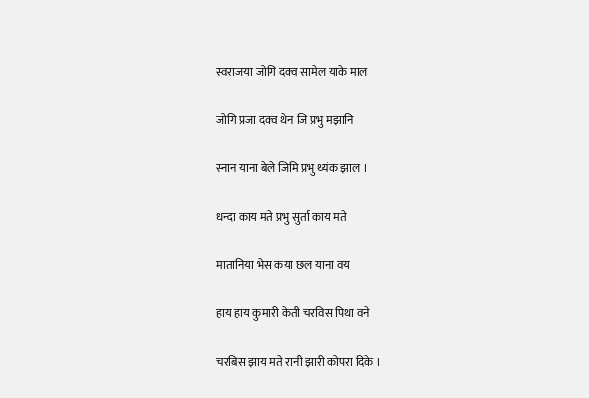स्वराजया जोगि दक्व सामेल याके माल

जोगि प्रजा दक्व थेन जि प्रभु मझानि

स्नान याना बेले जिमि प्रभु थ्यंक झाल ।

धन्दा काय मते प्रभु सुर्ता काय मते

मातानिया भेस कया छल याना वय

हाय हाय कुमारी केती चरविस पिथा वने

चरबिस झाय मते रानी झारी कोपरा दिके ।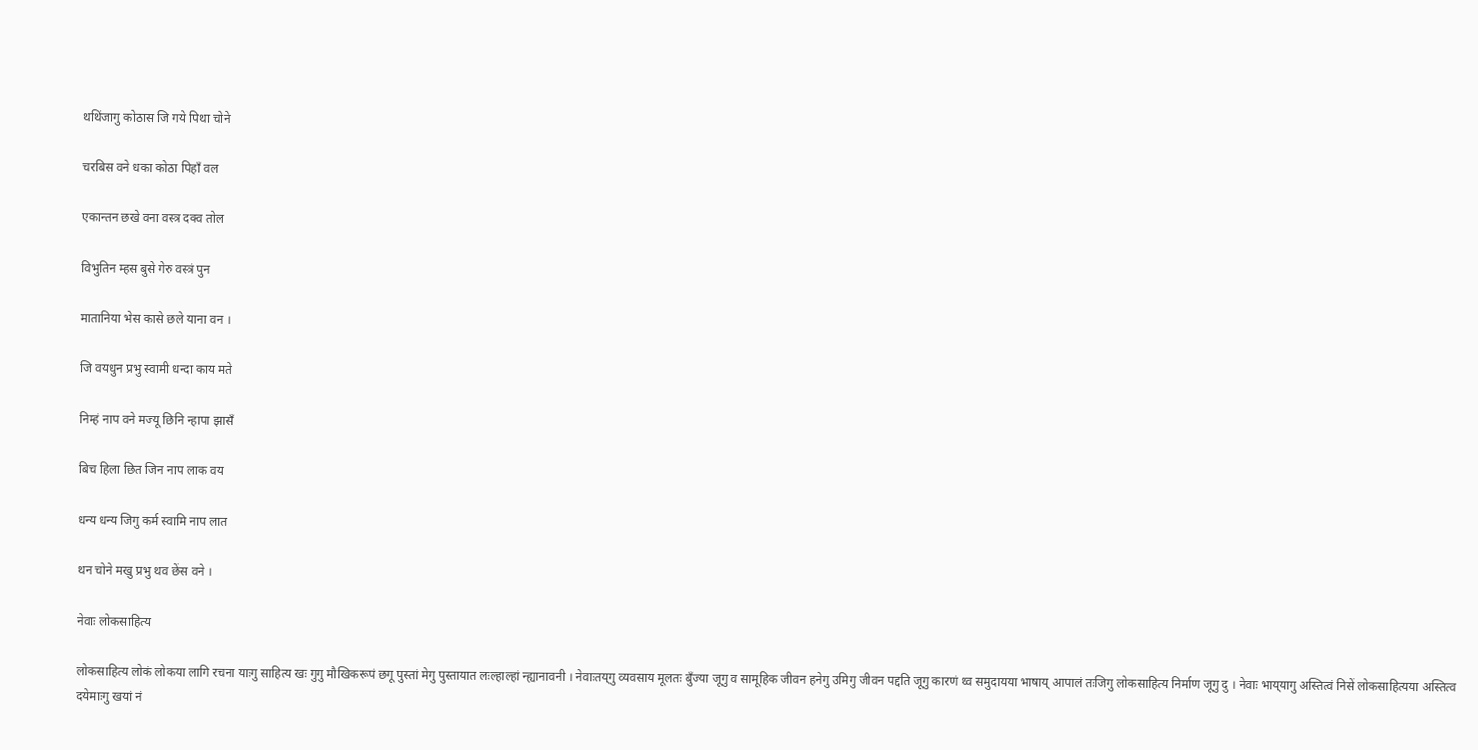थथिंजागु कोठास जि गये पिथा चोने

चरबिस वने धका कोठा पिहाँ वल

एकान्तन छखे वना वस्त्र दक्व तोल

विभुतिन म्हस बुसे गेरु वस्त्रं पुन

मातानिया भेस कासे छले याना वन ।

जि वयधुन प्रभु स्वामी धन्दा काय मते

निम्हं नाप वने मज्यू छिनि न्हापा झासँ

बिच हिला छित जिन नाप लाक वय

धन्य धन्य जिगु कर्म स्वामि नाप लात

थन चोने मखु प्रभु थव छेंस वने ।

नेवाः लोकसाहित्य

लोकसाहित्य लोकं लोकया लागि रचना याःगु साहित्य खः गुगु मौखिकरूपं छगू पुस्तां मेगु पुस्तायात लःल्हाल्हां न्ह्यानावनी । नेवाःतय्‌गु व्यवसाय मूलतः बुँज्या जूगु व सामूहिक जीवन हनेगु उमिगु जीवन पद्दति जूगु कारणं थ्व समुदायया भाषाय् आपालं तःजिगु लोकसाहित्य निर्माण जूगु दु । नेवाः भाय्‌यागु अस्तित्वं निसें लोकसाहित्यया अस्तित्व दयेमाःगु खयां नं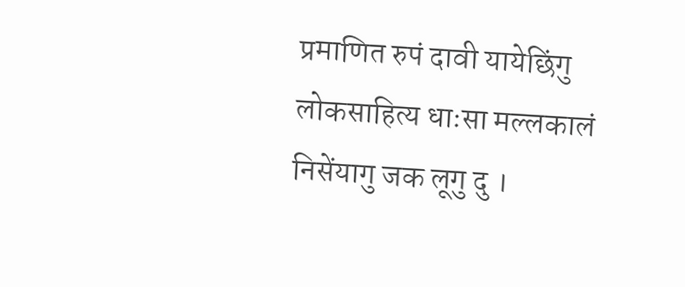प्रमाणित रुपं दावी यायेछिंगु लोकसाहित्य धाःसा मल्लकालं निसेंयागु जक लूगु दु ।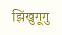झिंखुगूगु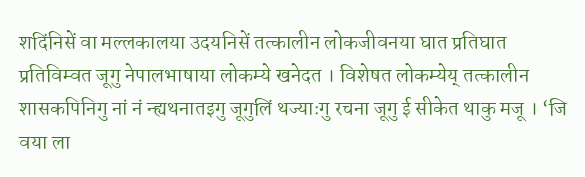शदिंनिसें वा मल्लकालया उदयनिसें तत्कालीन लोकजीवनया घात प्रतिघात प्रतिविम्वत जूगु नेपालभाषाया लोकम्ये खनेदत । विशेषत लोकम्येय् तत्कालीन शासकपिनिगु नां नं न्ह्यथनातइगु जूगुलिं थज्याःगु रचना जूगु ई सीकेत थाकु मजू । ‘जि वया ला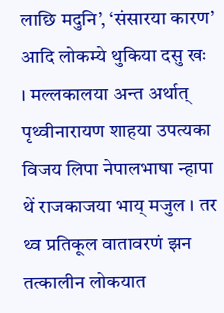लाछि मदुनि’, ‘संसारया कारण’ आदि लोकम्ये थुकिया दसु खः । मल्लकालया अन्त अर्थात् पृथ्वीनारायण शाहया उपत्यका विजय लिपा नेपालभाषा न्हापा थें राजकाजया भाय् मजुल । तर थ्व प्रतिकूल वातावरणं झन तत्कालीन लोकयात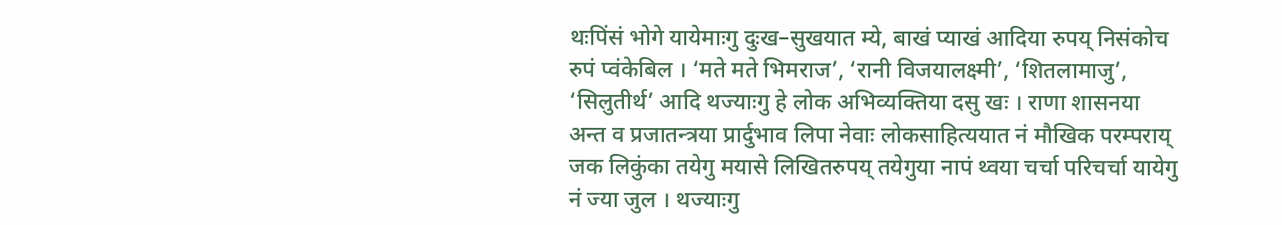थःपिंसं भोगे यायेमाःगु दुःख–सुखयात म्ये, बाखं प्याखं आदिया रुपय् निसंकोच रुपं प्वंकेबिल । ‘मते मते भिमराज’, ‘रानी विजयालक्ष्मी’, ‘शितलामाजु’, ‘सिलुतीर्थ’ आदि थज्याःगु हे लोक अभिव्यक्तिया दसु खः । राणा शासनया अन्त व प्रजातन्त्रया प्रार्दुभाव लिपा नेवाः लोकसाहित्ययात नं मौखिक परम्पराय् जक लिकुंका तयेगु मयासे लिखितरुपय् तयेगुया नापं थ्वया चर्चा परिचर्चा यायेगु नं ज्या जुल । थज्याःगु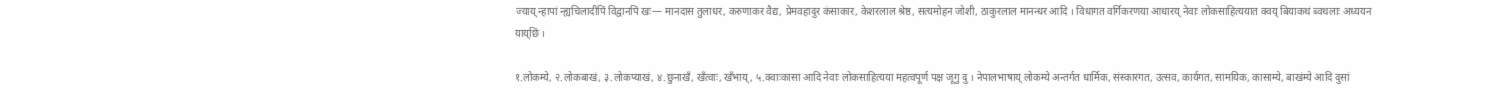ज्याय् न्हापां न्ह्यचिलादीपिं विद्वानपिं खः— मानदास तुलाधर, करुणाकर वैद्य, प्रेमवहादुर कंसाकार, केशरलाल श्रेष्ठ, सत्यमोहन जोशी, ठाकुरलाल मानन्धर आदि । विधागत वर्गिकरणया आधारय् नेवाः लोकसाहित्ययात क्वय् बियाकथं ब्वथलाः अध्ययन याय्‌छिं ।

१.लोकम्ये, २.लोकबाखं, ३.लोकप्याखं, ४.छुनाखँ, खँत्वाः, खँभाय्, ५.क्वाःकासा आदि नेवाः लोकसाहित्यया महत्वपूर्ण पक्ष जूगु दु । नेपालभाषाय् लोकम्ये अन्तर्गत धार्मिक, संस्कारगत, उत्सव, कार्यगत, सामयिक, कासाम्ये, बाखंम्ये आदि दुसां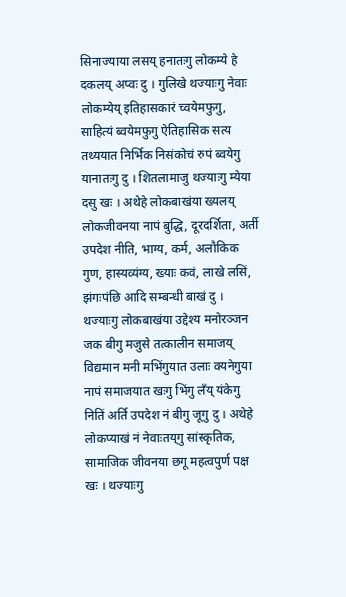सिनाज्याया लसय् हनातःगु लोकम्ये हे दकलय् अप्वः दु । गुलिखे थज्याःगु नेवाः लोकम्येय् इतिहासकारं च्वयेमफुगु, साहित्यं ब्वयेमफुगु ऐतिहासिक सत्य तथ्ययात निर्भिक निसंकोचं रुपं ब्वयेगु यानातःगु दु । शितलामाजु थज्याःगु म्येया दसु खः । अथेहे लोकबाखंया ख्यलय् लोकजीवनया नापं बुद्धि, दूरदर्शिता, अर्ती उपदेश नीति, भाग्य, कर्म, अलौकिक गुण, हास्यव्यंग्य, ख्याः कवं, लाखे लसिं, झंगःपंछि आदि सम्बन्धी बाखं दु । थज्याःगु लोकबाखंया उद्देश्य मनोरञ्जन जक बीगु मजुसे तत्कालीन समाजय् विद्यमान मनी मभिंगुयात उलाः क्यनेगुया नापं समाजयात खःगु भिंगु लँय् यंकेगु नितिं अर्ति उपदेश नं बीगु जूगु दु । अथेहे लोकप्याखं नं नेवाःतय्‌गु सांस्कृतिक, सामाजिक जीवनया छगू महत्वपुर्ण पक्ष खः । थज्याःगु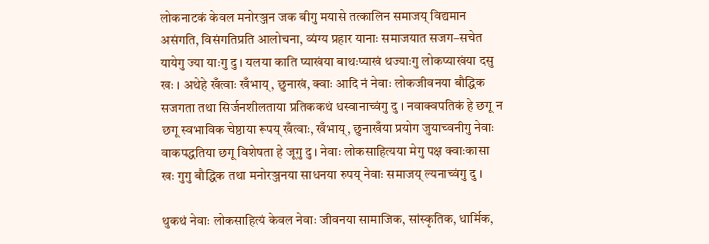लोकनाटकं केवल मनोरञ्जन जक बीगु मयासे तत्कालिन समाजय् विद्यमान असंगति, विसंगतिप्रति आलोचना, व्यंग्य प्रहार यानाः समाजयात सजग–सचेत यायेगु ज्या याःगु दु । यलया काति प्याखंया बाथःप्याखं थज्याःगु लोकप्याखंया दसु खः । अथेहे खँत्वाः खँभाय्, छुनाखं, क्वाः आदि नं नेवाः लोकजीवनया बौद्धिक सजगता तथा सिर्जनशीलताया प्रतिककथं धस्वानाच्वंगु दु । नवाक्वपतिकं हे छगू न छगू स्वभाविक चेष्ठाया रूपय् खँत्वाः, खँभाय्, छुनाखँया प्रयोग जुयाच्वनीगु नेवाः वाकपद्धतिया छगू विशेषता हे जूगु दु । नेवाः लोकसाहित्यया मेगु पक्ष क्वाःकासा खः गुगु बौद्धिक तथा मनोरञ्जनया साधनया रुपय् नेवाः समाजय् ल्यनाच्वंगु दु ।

थुकथं नेवाः लोकसाहित्यं केवल नेवाः जीवनया सामाजिक, सांस्कृतिक, धार्मिक,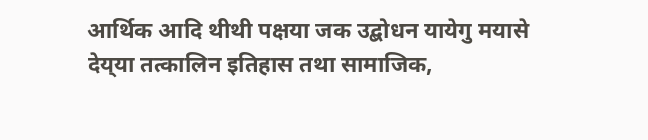आर्थिक आदि थीथी पक्षया जक उद्बोधन यायेगु मयासे देय्‌या तत्कालिन इतिहास तथा सामाजिक,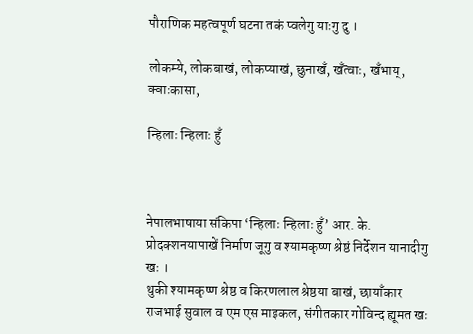पौराणिक महत्वपूर्ण घटना तकं प्वलेगु याःगु दु ।

लोकम्ये, लोकबाखं, लोकप्याखं, छुनाखँ, खँत्वाः, खँभाय्, क्वाःकासा,

न्हिलाः न्हिलाः हुँ



नेपालभाषाया संकिपा ‘न्हिलाः न्हिलाः हुँ’ आर. के. प्रोदक्शनयापाखें निर्माण जूगु व श्यामकृष्ण श्रेष्ठं निर्देशन यानादीगु खः ।
थुकी श्यामकृष्ण श्रेष्ठ व किरणलाल श्रेष्ठया बाखं, छायाँकार राजभाई सुवाल व एम एस माइकल, संगीतकार गोविन्द ह्यूमत खः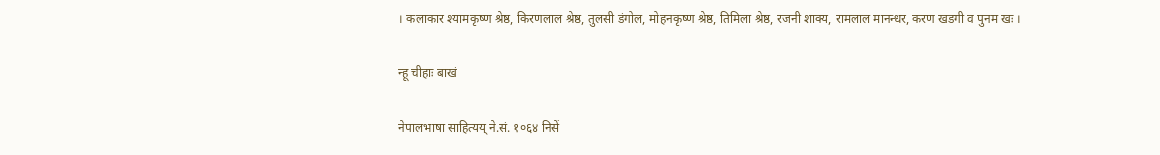। कलाकार श्यामकृष्ण श्रेष्ठ, किरणलाल श्रेष्ठ, तुलसी डंगोल, मोहनकृष्ण श्रेष्ठ, तिमिला श्रेष्ठ, रजनी शाक्य, रामलाल मानन्धर, करण खडगी व पुनम खः ।

न्हू चीहाः बाखं

नेपालभाषा साहित्यय् ने.सं. १०६४ निसें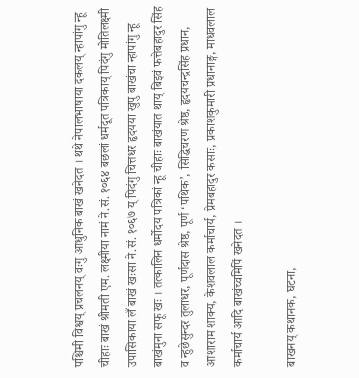पश्चिमी विश्वय् प्रचलनय् वःगु आधुनिक बाखं खनेदत । थथे नेपालभाषाया दकलय् न्हापांगु न्हू चीहाः बाखं श्रीमती एम. लक्ष्मीया नामं ने.सं. १०६४ बछलां धर्मदूत पत्रिकाय् पिदंगु मोतिलक्ष्मी उपासिकाया लँ बाखं खःसा ने.सं. १०६७ य् पिदंगु चित्तधर हृदयया खुपु बाखंचा न्हापांगु न्हू बाखंमुना सफू खः । तत्कालिन धर्मोदय पत्रिकां न्हू चीहाः बाखंयात थाय् बिइवं फत्तेबहादुर सिंह व न्हुछेसुन्दर तुलाधर, पूर्णदास श्रेष्ठ, पूर्ण ‘पथिक’, सिद्धिचरण श्रेष्ठ, हृदयचन्द्रसिंह प्रधान, आशाराम शाक्य, केशवलाल कर्माचार्य, प्रेमबहादुर कसाः, प्रकाशकुमारी प्रधानाङ्ग, माधवलाल कर्माचार्य आदि बाखंच्वमिपिं खनेदत ।

बाखनय् कथानक, घटना,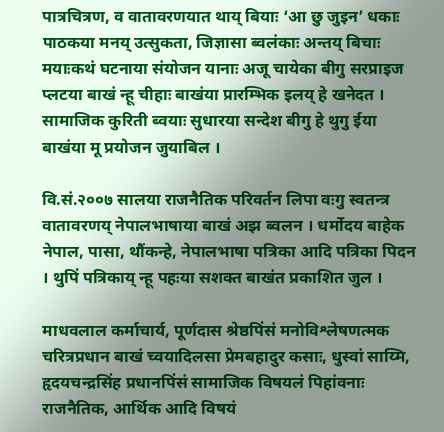पात्रचित्रण, व वातावरणयात थाय् बियाः ‘आ छु जुइन’ धकाः पाठकया मनय् उत्सुकता, जिज्ञासा ब्वलंकाः अन्तय् बिचाः मयाःकथं घटनाया संयोजन यानाः अजू चायेका बीगु सरप्राइज प्लटया बाखं न्हू चीहाः बाखंया प्रारम्भिक इलय् हे खनेदत । सामाजिक कुरिती ब्वयाः सुधारया सन्देश बीगु हे थुगु ईया बाखंया मू प्रयोजन जुयाबिल ।

वि.सं.२००७ सालया राजनैतिक परिवर्तन लिपा वःगु स्वतन्त्र वातावरणय् नेपालभाषाया बाखं अझ ब्वलन । धर्मोदय बाहेक नेपाल, पासा, थौंकन्हे, नेपालभाषा पत्रिका आदि पत्रिका पिदन । थुपिं पत्रिकाय् न्हू पहःया सशक्त बाखंत प्रकाशित जुल ।

माधवलाल कर्माचार्य, पूर्णदास श्रेष्ठपिंसं मनोविश्लेषणत्मक चरित्रप्रधान बाखं च्वयादिलसा प्रेमबहादुर कसाः, धुस्वां साय्मि, हृदयचन्द्रसिंह प्रधानपिंसं सामाजिक विषयलं पिहांवनाः राजनैतिक, आर्थिक आदि विषयं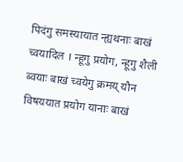पिदंगु समस्यायात न्ह्यथनाः बाखं च्वयादिल । न्हूगु प्रयोग, न्हूगु शैली ब्वयाः बाखं च्वयेगु क्रमय् यौन विषययात प्रयोग यानाः बाखं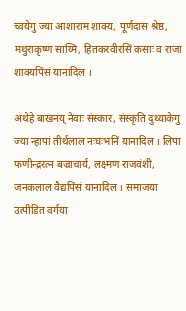च्वयेगु ज्या आशाराम शाक्य, पूर्णदास श्रेष्ठ, मथुराकृष्ण साय्मि, हितकरवीरसिं कसाः व राजा शाक्यपिंसं यानादिल ।

अथेहे बाखनय् नेवाः संस्कार, संस्कृति दुथ्याकेगु ज्या न्हापां तीर्थलाल नःघःभनिं यानादिल । लिपा फणीन्द्ररत्न बज्राचार्य, लक्ष्मण राजवंशी, जनकलाल वैद्यपिंसं यानादिल । समाजया उत्पीडित वर्गया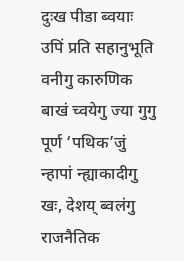दुःख पीडा ब्वयाः उपिं प्रति सहानुभूति वनीगु कारुणिक बाखं च्वयेगु ज्या गुगु पूर्ण ‘पथिक’जुं न्हापां न्ह्याकादीगु खः, देशय् ब्वलंगु राजनैतिक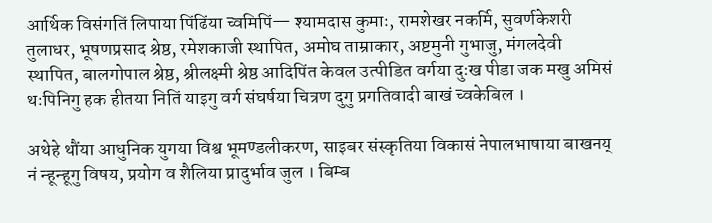आर्थिक विसंगतिं लिपाया पिंढिंया च्वमिपिं— श्यामदास कुमाः, रामशेखर नकर्मि, सुवर्णकेशरी तुलाधर, भूषणप्रसाद श्रेष्ठ, रमेशकाजी स्थापित, अमोघ ताम्राकार, अष्टमुनी गुभाजु, मंगलदेवी स्थापित, बालगोपाल श्रेष्ठ, श्रीलक्ष्मी श्रेष्ठ आदिपिंत केवल उत्पीडित वर्गया दुःख पीडा जक मखु अमिसं थःपिनिगु हक हीतया नितिं याइगु वर्ग संघर्षया चित्रण दुगु प्रगतिवादी बाखं च्वकेबिल ।

अथेहे थौंया आधुनिक युगया विश्व भूमण्डलीकरण, साइबर संस्कृतिया विकासं नेपालभाषाया बाखनय् नं न्हून्हूगु विषय, प्रयोग व शैलिया प्रादुर्भाव जुल । बिम्ब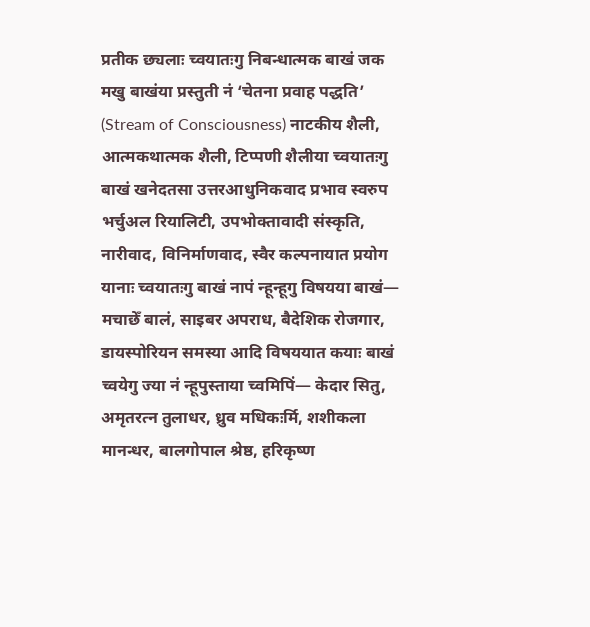प्रतीक छ्यलाः च्वयातःगु निबन्धात्मक बाखं जक मखु बाखंया प्रस्तुती नं ‘चेतना प्रवाह पद्धति’ (Stream of Consciousness) नाटकीय शैली, आत्मकथात्मक शैली, टिप्पणी शैलीया च्वयातःगु बाखं खनेदतसा उत्तरआधुनिकवाद प्रभाव स्वरुप भर्चुअल रियालिटी, उपभोक्तावादी संस्कृति, नारीवाद, विनिर्माणवाद, स्वैर कल्पनायात प्रयोग यानाः च्वयातःगु बाखं नापं न्हून्हूगु विषयया बाखं— मचाछेँ बालं, साइबर अपराध, बैदेशिक रोजगार, डायस्पोरियन समस्या आदि विषययात कयाः बाखं च्वयेगु ज्या नं न्हूपुस्ताया च्वमिपिं— केदार सितु, अमृतरत्न तुलाधर, ध्रुव मधिकःर्मि, शशीकला मानन्धर, बालगोपाल श्रेष्ठ, हरिकृष्ण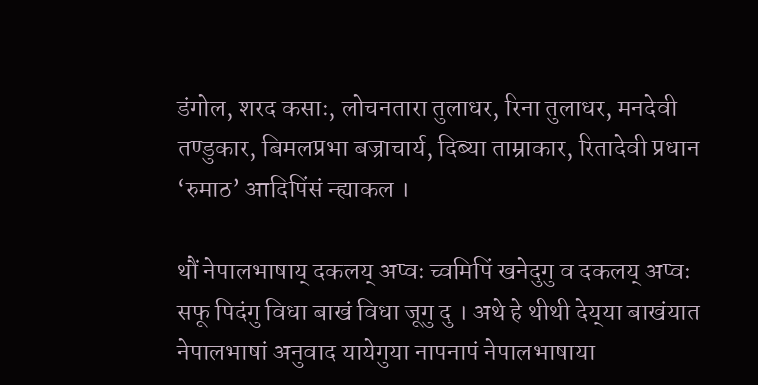डंगोल, शरद कसाः, लोचनतारा तुलाधर, रिना तुलाधर, मनदेवी तण्डुकार, बिमलप्रभा बज्राचार्य, दिब्या ताम्राकार, रितादेवी प्रधान ‘रुमाठ’ आदिपिंसं न्ह्याकल ।

थौं नेपालभाषाय् दकलय् अप्वः च्वमिपिं खनेदुगु व दकलय् अप्वः सफू पिदंगु विधा बाखं विधा जूगु दु । अथे हे थीथी देय्‌या बाखंयात नेपालभाषां अनुवाद यायेगुया नापनापं नेपालभाषाया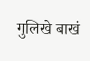गुलिखे बाखं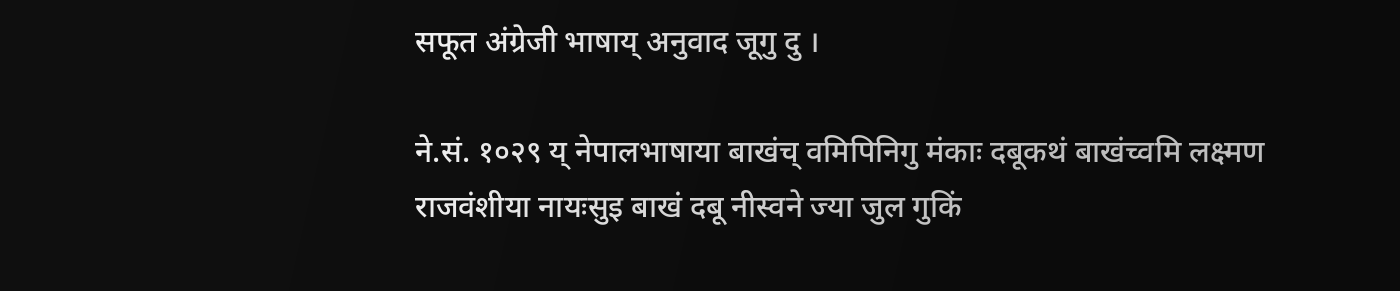सफूत अंग्रेजी भाषाय् अनुवाद जूगु दु ।

ने.सं. १०२९ य् नेपालभाषाया बाखंच् वमिपिनिगु मंकाः दबूकथं बाखंच्वमि लक्ष्मण राजवंशीया नायःसुइ बाखं दबू नीस्वने ज्या जुल गुकिं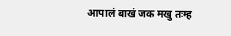आपालं बाखं जक मखु तःम्ह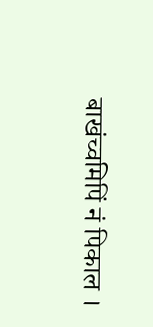बाखंच्वमिपिं नं पिकाल ।